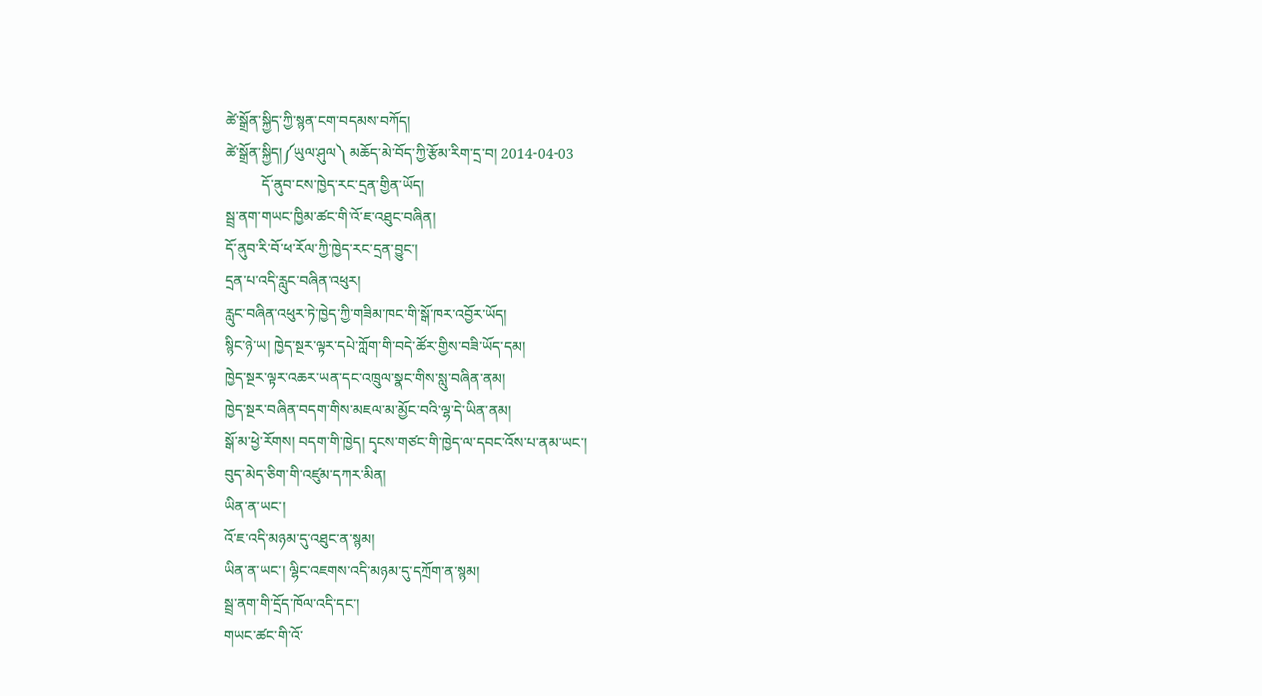ཚེ་སྒྲོན་སྐྱིད་ཀྱི་སྙན་ངག་བདམས་བཀོད།
ཚེ་སྒྲོན་སྐྱིད།༼ཡུལ་ཤུལ༽ མཆོད་མེ་བོད་ཀྱི་རྩོམ་རིག་དྲ་བ། 2014-04-03
          དོ་ནུབ་ངས་ཁྱེད་རང་དྲན་གྱིན་ཡོད།
སྦྲ་ནག་གཡང་ཁྱིམ་ཚང་གི་འོ་ཇ་འཐུང་བཞིན།
དོ་ནུབ་རི་བོ་ཕ་རོལ་ཀྱི་ཁྱེད་རང་དྲན་བྱུང་།
དྲན་པ་འདི་རླུང་བཞིན་འཕུར།
རླུང་བཞིན་འཕུར་ཏེ་ཁྱེད་ཀྱི་གཟིམ་ཁང་གི་སྒོ་ཁར་འབྱོར་ཡོད།
སྙིང་ཉེ་ཡ། ཁྱེད་སྔར་ལྟར་དཔེ་ཀློག་གི་བདེ་ཚོར་གྱིས་བཟི་ཡོད་དམ།
ཁྱེད་སྔར་ལྟར་འཆར་ཡན་དང་འཁྲུལ་སྣང་གིས་སླུ་བཞིན་ནམ།
ཁྱེད་སྔར་བཞིན་བདག་གིས་མཇལ་མ་མྱོང་བའི་ལྷ་དེ་ཡིན་ནམ།
སྒོ་མ་ཕྱེ་རོགས། བདག་གི་ཁྱེད། དྭངས་གཙང་གི་ཁྱེད་ལ་དབང་འོས་པ་ནམ་ཡང་།
བུད་མེད་ཅིག་གི་འཛུམ་དཀར་མིན།
ཡིན་ན་ཡང་།
འོ་ཇ་འདི་མཉམ་དུ་འཐུང་ན་སྙམ།
ཡིན་ན་ཡང་། ལྷིང་འཇགས་འདི་མཉམ་དུ་དཀྲོག་ན་སྙམ།
སྦྲ་ནག་གི་དྲོད་ཁོལ་འདི་དང་།
གཡང་ཚང་གི་འོ་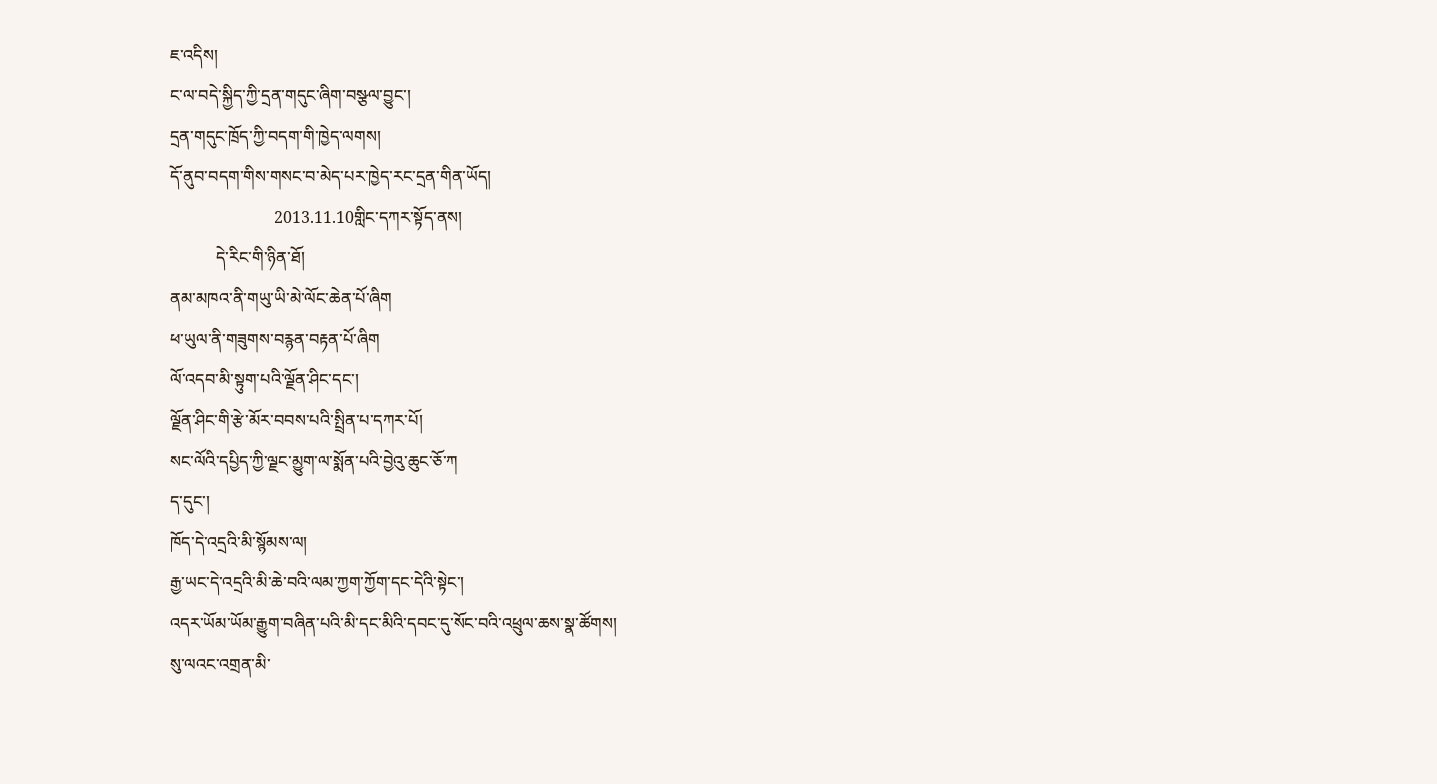ཇ་འདིས།
ང་ལ་བདེ་སྐྱིད་ཀྱི་དྲན་གདུང་ཞིག་བསྩལ་བྱུང་།
དྲན་གདུང་ཁྲོད་ཀྱི་བདག་གི་ཁྱེད་ལགས།
དོ་ནུབ་བདག་གིས་གསང་བ་མེད་པར་ཁྱེད་རང་དྲན་གིན་ཡོད།
                         2013.11.10གླིང་དཀར་སྟོད་ནས།
           དེ་རིང་གི་ཉིན་ཐོ།
ནམ་མཁའ་ནི་གཡུ་ཡི་མེ་ལོང་ཆེན་པོ་ཞིག
ཕ་ཡུལ་ནི་གཟུགས་བརྙན་བརྟན་པོ་ཞིག
ལོ་འདབ་མི་སྟུག་པའི་ལྗོན་ཤིང་དང་།
ལྗོན་ཤིང་གི་རྩེ་མོར་བབས་པའི་སྤྲིན་པ་དཀར་པོ།
སང་ལོའི་དཔྱིད་ཀྱི་ལྗང་མྱུག་ལ་སྨོན་པའི་བྱེའུ་ཆུང་ཅོ་ཀ
ད་དུང་།
ཁོད་དེ་འདྲའི་མི་སྙོམས་ལ།
རྒྱ་ཡང་དེ་འདྲའི་མི་ཆེ་བའི་ལམ་ཀྱག་ཀྱོག་དང་དེའི་སྟེང་།
འདར་ཡོམ་ཡོམ་རྒྱུག་བཞིན་པའི་མི་དང་མིའི་དབང་དུ་སོང་བའི་འཕྲུལ་ཆས་སྣ་ཚོགས།
སུ་ལའང་འགྲན་མི་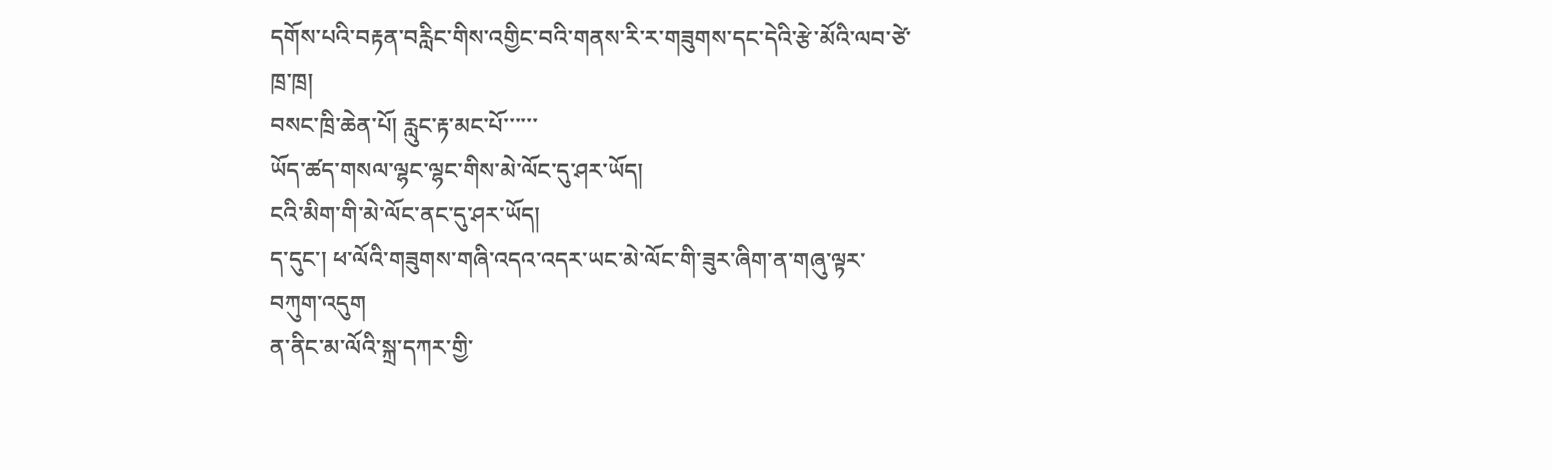དགོས་པའི་བརྟན་བརླིང་གིས་འགྱིང་བའི་གནས་རི་ར་གཟུགས་དང་དེའི་རྩེ་མོའི་ལབ་ཙེ་ཁྲ་ཁྲ།
བསང་ཁྲི་ཆེན་པོ། རླུང་རྟ་མང་པོ་་་་་་
ཡོད་ཚད་གསལ་ལྷང་ལྷང་གིས་མེ་ལོང་དུ་ཤར་ཡོད།
ངའི་མིག་གི་མེ་ལོང་ནང་དུ་ཤར་ཡོད།
ད་དུང་། ཕ་ལོའི་གཟུགས་གཞི་འདའ་འདར་ཡང་མེ་ལོང་གི་ཟུར་ཞིག་ན་གཞུ་ལྟར་བཀུག་འདུག
ན་ནིང་མ་ལོའི་སྐྲ་དཀར་གྱི་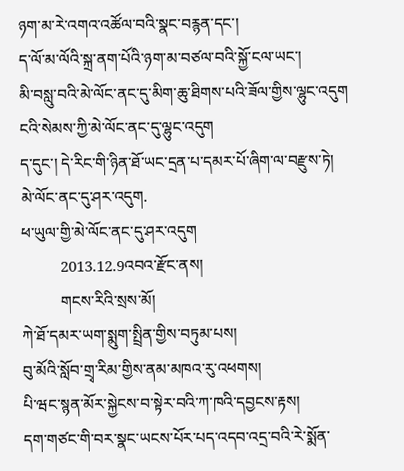ཉག་མ་རེ་འགའ་འཚོལ་བའི་སྣང་བརྙན་དང་།
ད་ལོ་མ་ལོའི་སྐྲ་ནག་པོའི་ཉག་མ་བཙལ་བའི་སྐྱོ་ངལ་ཡང་།
མི་བསླུ་བའི་མེ་ལོང་ནང་དུ་མིག་ཆུ་ཐིགས་པའི་ཟོལ་གྱིས་ལྷུང་འདུག
ངའི་སེམས་ཀྱི་མེ་ལོང་ནང་དུ་ལྷུང་འདུག
ད་དུང་། དེ་རིང་གི་ཉིན་ཐོ་ཡང་དྲན་པ་དམར་པོ་ཞིག་ལ་བརྫུས་ཏེ།
མེ་ལོང་ནང་དུ་ཤར་འདུག.
ཕ་ཡུལ་གྱི་མེ་ལོང་ནང་དུ་ཤར་འདུག
          2013.12.9འབའ་རྫོང་ནས།
          གངས་རིའི་སྲས་མོ།
ཀེ་ཐོ་དམར་ཡག་སྨུག་སྤྲིན་གྱིས་བཏུམ་པས།
བུ་མོའི་སློབ་གྲྭ་རིམ་གྱིས་ནམ་མཁའ་རུ་འཕགས།
པི་ཝང་སྙན་མོར་སྐྱེངས་བ་སྟེར་བའི་ཀ་ཁའི་དབྱངས་རྟས།
དག་གཙང་གི་བར་སྣང་ཡངས་པོར་པད་འདབ་འདྲ་བའི་རེ་སྨོན་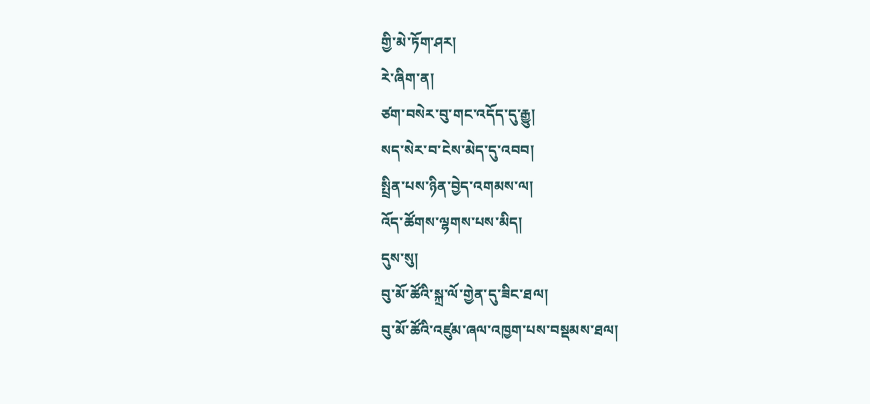གྱི་མེ་ཏོག་ཤར།
རེ་ཞིག་ན།
ཙག་བསེར་བུ་གང་འདོད་དུ་རྒྱུ།
སད་སེར་བ་ངེས་མེད་དུ་འབབ།
སྤྲིན་པས་ཉིན་བྱེད་འགམས་ལ།
འོད་ཚོགས་ལྷགས་པས་མིད།
དུས་སུ།
བུ་མོ་ཚོའི་སྐྲ་ལོ་གྱེན་དུ་ཟིང་ཐལ།
བུ་མོ་ཚོའི་འཛུམ་ཞལ་འཁྱག་པས་བསྡམས་ཐལ།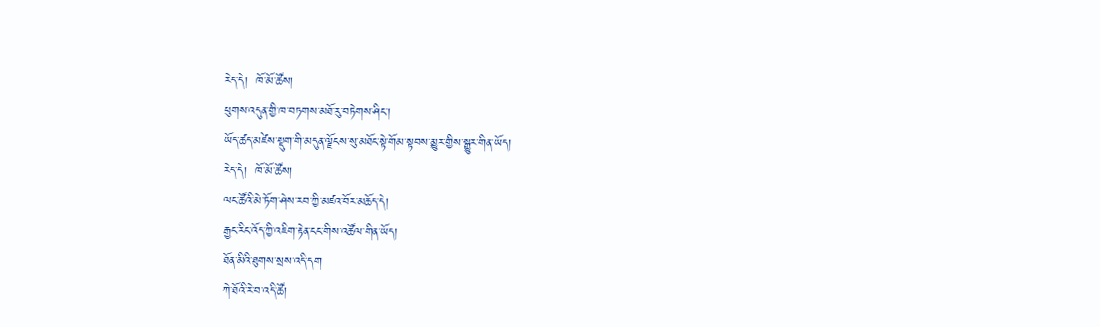རེད་དེ།  ཁོ་མོ་ཚོས།
ཕུགས་འདུན་གྱི་ཁ་བཏགས་མཐོ་རུ་བཏེགས་ཤིང་།
ཡོད་ཚད་མཛེས་སྡུག་གི་མདུན་ལྗོངས་སུ་མཐོང་སྟེ་གོམ་སྟབས་མྱུར་གྱིས་སྒྱུར་གིན་ཡོད།
རེད་དེ།  ཁོ་མོ་ཚོས།
ལང་ཚོའི་མེ་ཏོག་ཤེས་རབ་ཀྱི་མཛའ་བོར་མཆོད་དེ།
རྒྱང་རིང་འོད་ཀྱི་འཇིག་རྟེན་ངང་གིས་འཚོལ་གིན་ཡོད།
ཐོན་མིའི་ཐུགས་སྲས་འདི་དག
ཀེ་ཐོའི་རེ་བ་འདི་ཚོ།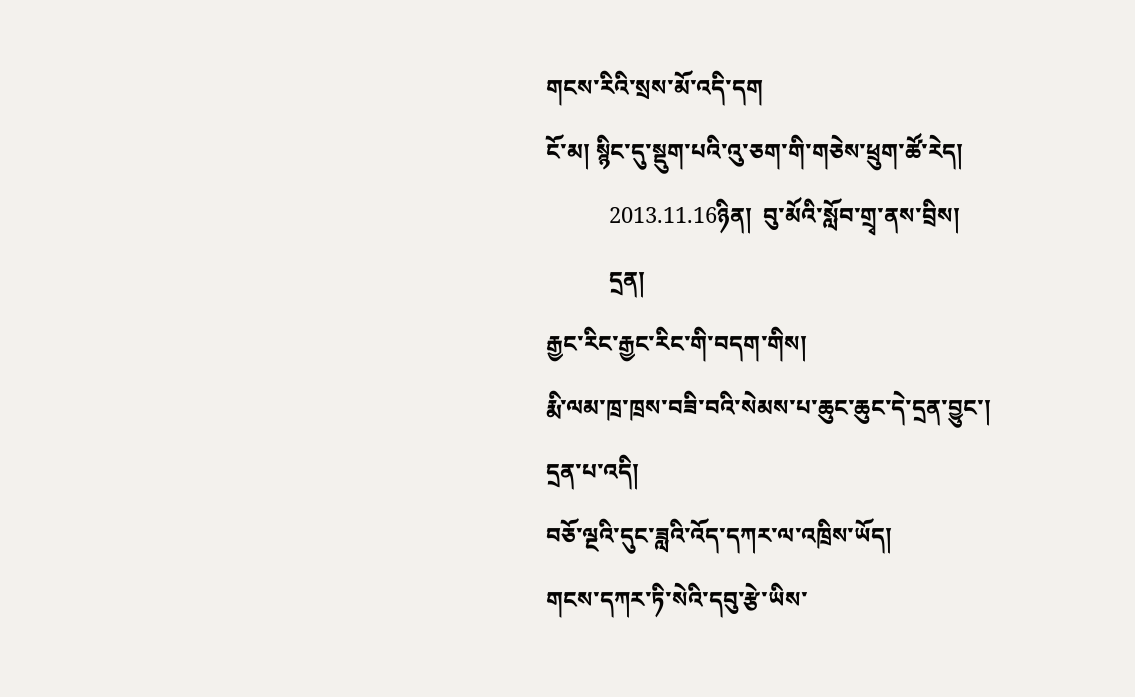གངས་རིའི་སྲས་མོ་འདི་དག
ངོ་མ། སྙིང་དུ་སྡུག་པའི་འུ་ཅག་གི་གཅེས་ཕྲུག་ཚོ་རེད།
           2013.11.16ཉིན།  བུ་མོའི་སློབ་གྲྭ་ནས་བྲིས།
           དྲན།
རྒྱང་རིང་རྒྱང་རིང་གི་བདག་གིས།
རྨི་ལམ་ཁྲ་ཁྲས་བཟི་བའི་སེམས་པ་ཆུང་ཆུང་དེ་དྲན་བྱུང་།
དྲན་པ་འདི།
བཅོ་ལྔའི་དུང་ཟླའི་འོད་དཀར་ལ་འཁྲིས་ཡོད།
གངས་དཀར་ཏི་སེའི་དབུ་རྩེ་ཡིས་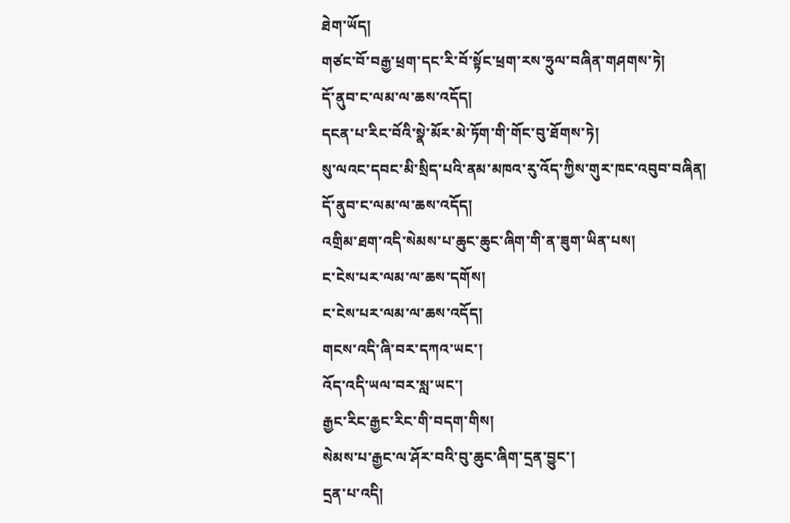ཐེག་ཡོད།
གཙང་བོ་བརྒྱ་ཕྲག་དང་རི་བོ་སྟོང་ཕྲག་རས་ཧྲུལ་བཞིན་གཤགས་ཏེ།
དོ་ནུབ་ང་ལམ་ལ་ཆས་འདོད།
དངན་པ་རིང་བོའི་སྣེ་མོར་མེ་ཏོག་གི་གོང་བུ་ཐོགས་ཏེ།
སུ་ལའང་དབང་མི་སྲིད་པའི་ནམ་མཁའ་རུ་འོད་ཀྱིས་གུར་ཁང་འབུབ་བཞིན།
དོ་ནུབ་ང་ལམ་ལ་ཆས་འདོད།
འགྲིམ་ཐག་འདི་སེམས་པ་ཆུང་ཆུང་ཞིག་གི་ན་ཟུག་ཡིན་པས།
ང་ངེས་པར་ལམ་ལ་ཆས་དགོས།
ང་ངེས་པར་ལམ་ལ་ཆས་འདོད།
གངས་འདི་ཞི་བར་དཀའ་ཡང་།
འོད་འདི་ཡལ་བར་སླ་ཡང་།
རྒྱང་རིང་རྒྱང་རིང་གི་བདག་གིས།
སེམས་པ་རྒྱང་ལ་ཤོར་བའི་བུ་ཆུང་ཞིག་དྲན་བྱུང་།
དྲན་པ་འདི།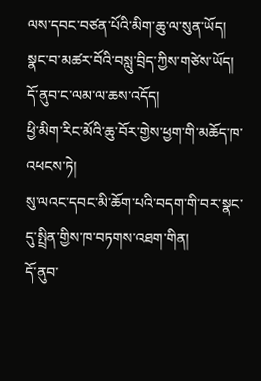ལས་དབང་བཙན་པོའི་མིག་ཆུ་ལ་སུན་ཡོད།
སྣང་བ་མཚར་བོའི་བསླུ་བྲིད་ཀྱིས་གཙེས་ཡོད།
དོ་ནུབ་ང་ལམ་ལ་ཆས་འདོད།
ཕྱི་མིག་རིང་མོའི་ཆུ་བོར་གྱེས་ཕྱག་གི་མཆོད་ཁ་འཕངས་ཏེ།
སུ་ལའང་དབང་མི་ཆོག་པའི་བདག་གི་བར་སྣང་དུ་སྤྲིན་གྱིས་ཁ་བཏགས་འཐག་གིན།
དོ་ནུབ་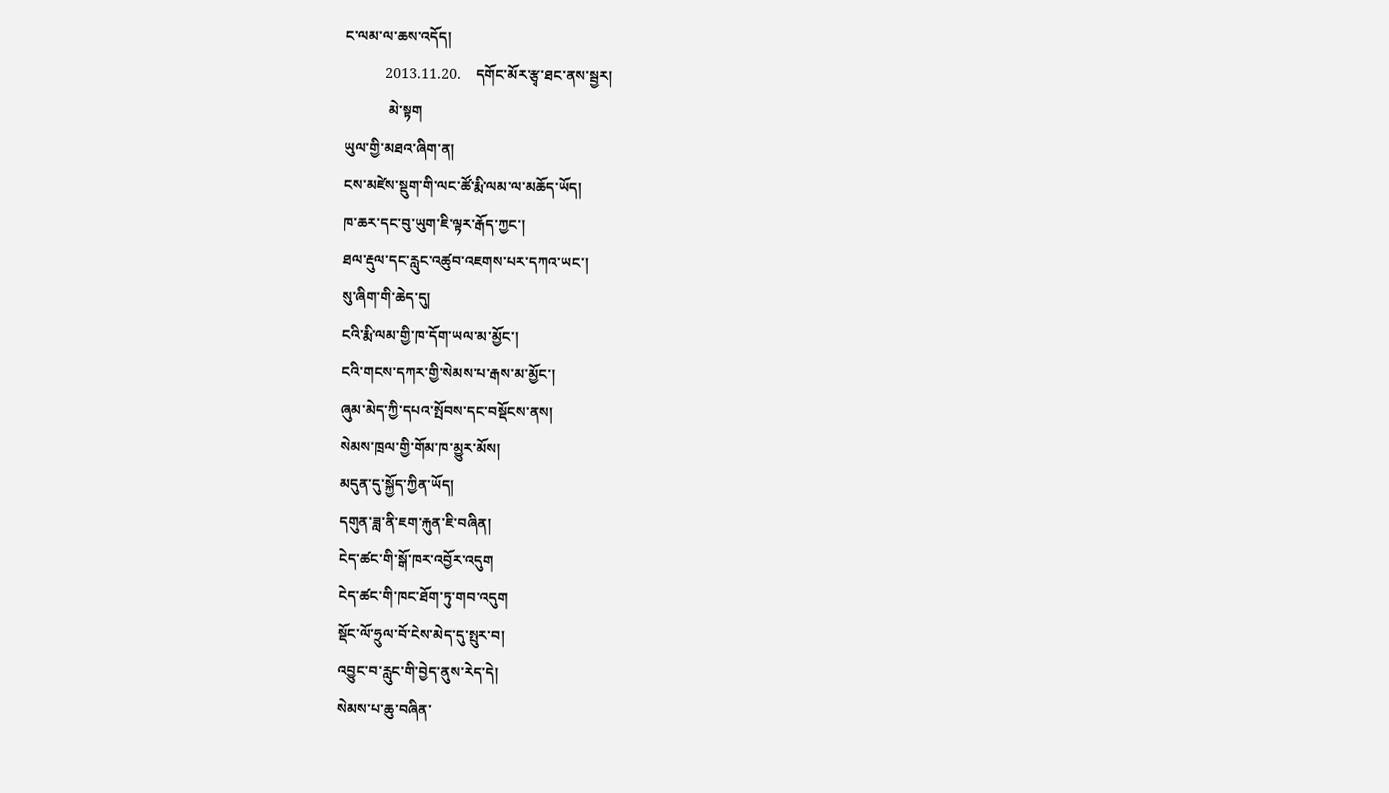ང་ལམ་ལ་ཆས་འདོད།
           2013.11.20.    དགོང་མོར་རྩྭ་ཐང་ནས་སྦྱར།
            མེ་སྟག
ཡུལ་གྱི་མཐའ་ཞིག་ན།
ངས་མཛེས་སྡུག་གི་ལང་ཚོ་རྨི་ལམ་ལ་མཆོད་ཡོད།
ཁ་ཆར་དང་བུ་ཡུག་ཇི་ལྟར་རྒོད་ཀྱང་།
ཐལ་རྡུལ་དང་རླུང་འཚུབ་འཇགས་པར་དཀའ་ཡང་།
སུ་ཞིག་གི་ཆེད་དུ།
ངའི་རྨི་ལམ་གྱི་ཁ་དོག་ཡལ་མ་མྱོང་།
ངའི་གངས་དཀར་གྱི་སེམས་པ་རྒས་མ་མྱོང་།
ཞུམ་མེད་ཀྱི་དཔའ་སྤོབས་དང་བསྡོངས་ནས།
སེམས་ཁྲལ་གྱི་གོམ་ཁ་མྱུར་མོས།
མདུན་དུ་སྐྱོད་ཀྱིན་ཡོད།
དགུན་ཟླ་ནི་ཇག་རྐུན་ཇི་བཞིན།
ངེད་ཚང་གི་སྒོ་ཁར་འབྱོར་འདུག
ངེད་ཚང་གི་ཁང་ཐོག་ཏུ་གབ་འདུག
སྡོང་ལོ་ཧྲུལ་བོ་ངེས་མེད་དུ་སྤུར་བ།
འབྱུང་བ་རླུང་གི་བྱེད་ནུས་རེད་དེ།
སེམས་པ་ཆུ་བཞིན་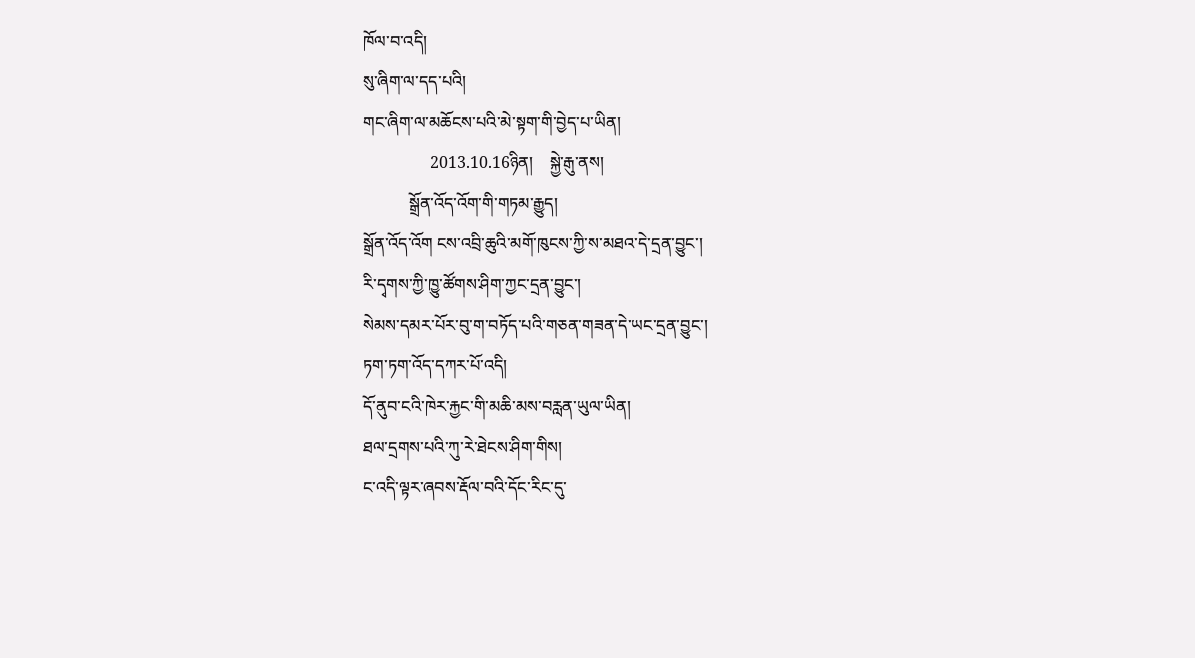ཁོལ་བ་འདི།
སུ་ཞིག་ལ་དད་པའི།
གང་ཞིག་ལ་མཆོངས་པའི་མེ་སྟག་གི་བྱེད་པ་ཡིན།
                2013.10.16ཉིན།    སྐྱེ་རྒུ་ནས།
           སྒྲོན་འོད་འོག་གི་གཏམ་རྒྱུད།
སྒྲོན་འོད་འོག ངས་འབྲི་ཆུའི་མགོ་ཁུངས་ཀྱི་ས་མཐའ་དེ་དྲན་བྱུང་།
རི་དྭགས་ཀྱི་ཁྱུ་ཚོགས་ཤིག་ཀྱང་དྲན་བྱུང་།
སེམས་དམར་པོར་བུ་ག་བཏོད་པའི་གཅན་གཟན་དེ་ཡང་དྲན་བྱུང་།
ཏག་ཏག་འོད་དཀར་པོ་འདི།
དོ་ནུབ་ངའི་ཁེར་རྐྱང་གི་མཆི་མས་བརླན་ཡུལ་ཡིན།
ཐལ་དྲགས་པའི་ཀུ་རེ་ཐེངས་ཤིག་གིས།
ང་འདི་ལྟར་ཞབས་རྡོལ་བའི་དོང་རིང་དུ་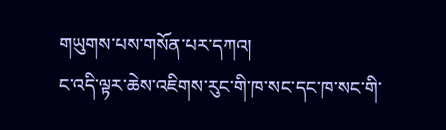གཡུགས་པས་གསོན་པར་དཀའ།
ང་འདི་ལྟར་ཆེས་འཇིགས་རུང་གི་ཁ་སང་དང་ཁ་སང་གི་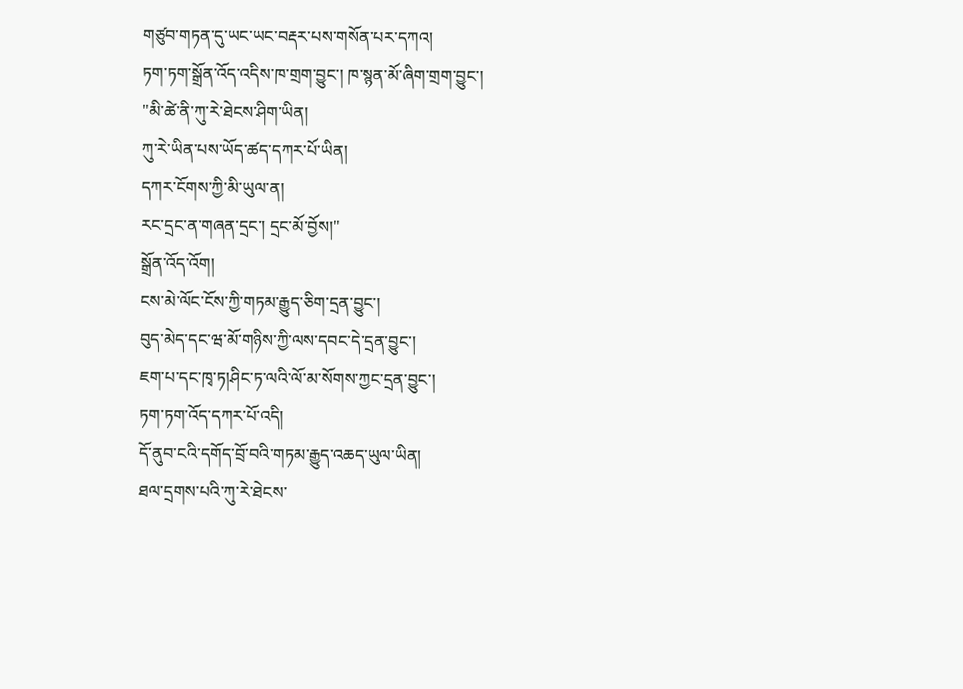གཙུབ་གཏན་དུ་ཡང་ཡང་བརྡར་པས་གསོན་པར་དཀའ།
ཏག་ཏག་སྒྲོན་འོད་འདིས་ཁ་གྲག་བྱུང་། ཁ་སྙན་མོ་ཞིག་གྲག་བྱུང་།
"མི་ཚེ་ནི་ཀུ་རེ་ཐེངས་ཤིག་ཡིན།
ཀུ་རེ་ཡིན་པས་ཡོད་ཚད་དཀར་པོ་ཡིན།
དཀར་ངོགས་ཀྱི་མི་ཡུལ་ན།
རང་དྲང་ན་གཞན་དྲང་། དྲང་མོ་བྱོས།"
སྒྲོན་འོད་འོག།
ངས་མེ་ལོང་ངོས་ཀྱི་གཏམ་རྒྱུད་ཅིག་དྲན་བྱུང་།
བུད་མེད་དང་ཝ་མོ་གཉིས་ཀྱི་ལས་དབང་དེ་དྲན་བྱུང་།
ཇག་པ་དང་ཁྭ་ཏ།ཤིང་ཏ་ལའི་ལོ་མ་སོགས་ཀྱང་དྲན་བྱུང་།
ཏག་ཏག་འོད་དཀར་པོ་འདི།
དོ་ནུབ་ངའི་དགོད་བྲོ་བའི་གཏམ་རྒྱུད་འཆད་ཡུལ་ཡིན།
ཐལ་དྲགས་པའི་ཀུ་རེ་ཐེངས་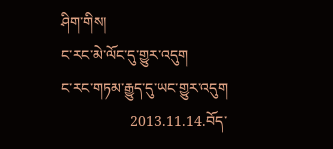ཤིག་གིས།
ང་རང་མེ་ལོང་དུ་གྱུར་འདུག
ང་རང་གཏམ་རྒྱུད་དུ་ཡང་གྱུར་འདུག
                   2013.11.14.བོད་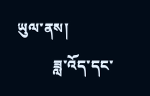ཡུལ་ནས།
          ཟླ་འོད་དང་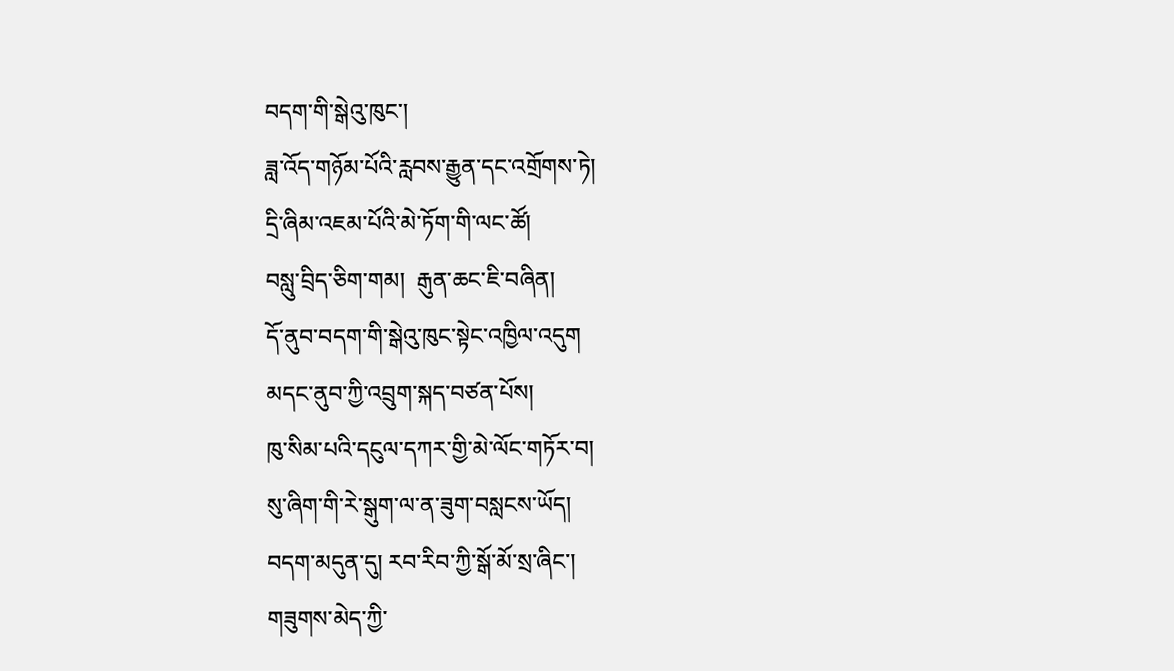བདག་གི་སྒེའུ་ཁུང་།
ཟླ་འོད་གཉོམ་པོའི་རླབས་རྒྱུན་དང་འགྲོགས་ཏེ།
དྲི་ཞིམ་འཇམ་པོའི་མེ་ཏོག་གི་ལང་ཚོ།
བསླུ་བྲིད་ཅིག་གམ།  རྒུན་ཆང་ཇི་བཞིན།
དོ་ནུབ་བདག་གི་སྒེའུ་ཁུང་སྟེང་འཁྱིལ་འདུག
མདང་ནུབ་ཀྱི་འབྲུག་སྐད་བཙན་པོས།
ཁུ་སིམ་པའི་དངུལ་དཀར་གྱི་མེ་ལོང་གཏོར་བ།
སུ་ཞིག་གི་རེ་སྒུག་ལ་ན་ཟུག་བསླངས་ཡོད།
བདག་མདུན་དུ། རབ་རིབ་ཀྱི་སྒོ་མོ་སྲ་ཞིང་།
གཟུགས་མེད་ཀྱི་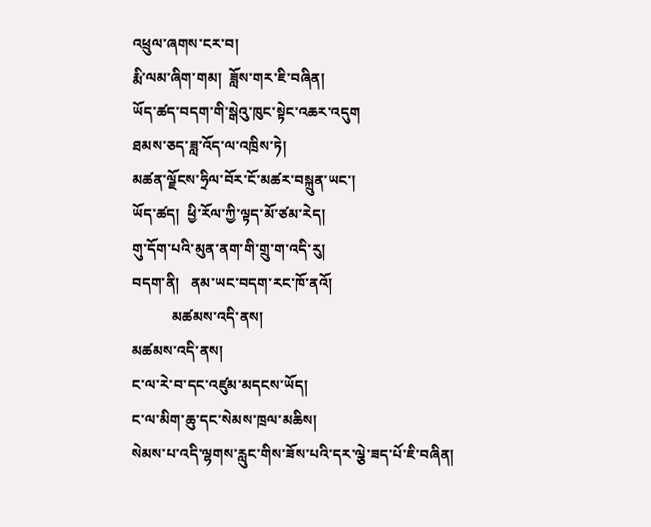འཕྲུལ་ཞགས་ངར་བ།
རྨི་ལམ་ཞིག་གམ།  ཟློས་གར་ཇི་བཞིན།
ཡོད་ཚད་བདག་གི་སྒེའུ་ཁུང་སྟེང་འཆར་འདུག
ཐམས་ཅད་ཟླ་འོད་ལ་འཁྲིས་ཏེ།
མཚན་ལྗོངས་ཧྲིལ་བོར་ངོ་མཚར་བསྐྲུན་ཡང་།
ཡོད་ཚད།  ཕྱི་རོལ་ཀྱི་ལྟད་མོ་ཙམ་རེད།
གུ་དོག་པའི་མུན་ནག་གི་གྲུ་ག་འདི་རུ།
བདག་ནི།   ནམ་ཡང་བདག་རང་ཁོ་ནའོ།
           མཚམས་འདི་ནས།
མཚམས་འདི་ནས།
ང་ལ་རེ་བ་དང་འཛུམ་མདངས་ཡོད།
ང་ལ་མིག་ཆུ་དང་སེམས་ཁྲལ་མཆིས།
སེམས་པ་འདི་ལྷགས་རླུང་གིས་ཟོས་པའི་དར་ལྕེ་ཟད་པོ་ཇི་བཞིན།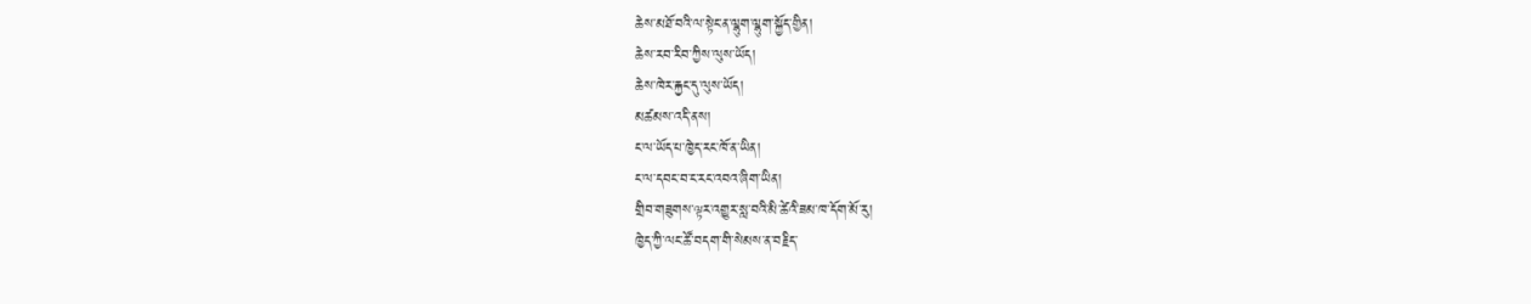ཆེས་མཐོ་བའི་ལ་སྟེང་ན་ལྷུག་ལྷུག་སྐྱོད་གྱིན།
ཆེས་རབ་རིབ་ཀྱིས་ལུས་ཡོད།
ཆེས་ཁེར་རྐྱང་དུ་ལུས་ཡོད།
མཚམས་འདི་ནས།
ང་ལ་ཡོད་པ་ཁྱེད་རང་ཁོ་ན་ཡིན།
ང་ལ་དབང་བ་ང་རང་འབའ་ཞིག་ཡིན།
གྲིབ་གཟུགས་ལྟར་འགྱུར་སླ་བའི་མི་ཚེའི་ཟམ་ཁ་དོག་མོ་རུ།
ཁྱེད་ཀྱི་ལང་ཚོ་བདག་གི་སེམས་ན་བརྗིད་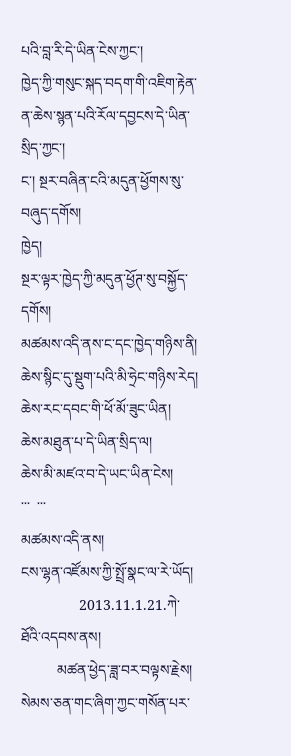པའི་བླ་རི་དེ་ཡིན་ངེས་ཀྱང་།
ཁྱེད་ཀྱི་གསུང་སྐད་བདག་གི་འཇིག་རྟེན་ན་ཆེས་སྙན་པའི་རོལ་དབྱངས་དེ་ཡིན་སྲིད་ཀྱང་།
ང་། སྔར་བཞིན་ངའི་མདུན་ཕྱོགས་སུ་བཞུད་དགོས།
ཁྱེད།
སྔར་ལྟར་ཁྱེད་ཀྱི་མདུན་ཕྱོཊ་སུ་བསྐྱོད་དགོས།
མཚམས་འདི་ནས་ང་དང་ཁྱེད་གཉིས་ནི།
ཆེས་སྙིང་དུ་སྡུག་པའི་མི་ཧྲེང་གཉིས་རེད།
ཆེས་རང་དབང་གི་ཕོ་མོ་ཟུང་ཡིན།
ཆེས་མཐུན་པ་དེ་ཡིན་སྲིད་ལ།
ཆེས་མི་མཛའ་བ་དེ་ཡང་ཡིན་ངེས།
་་་  ་་་
མཚམས་འདི་ནས།
ངས་ལྷན་འཛོམས་ཀྱི་སྤྲོ་སྣང་ལ་རེ་ཡོད།
                2013.11.1.21.ཀེ་ཐོའི་འདབས་ནས།
          མཚན་ཕྱེད་ཟླ་བར་བལྟས་རྗེས།
སེམས་ཅན་གང་ཞིག་ཀྱང་གསོན་པར་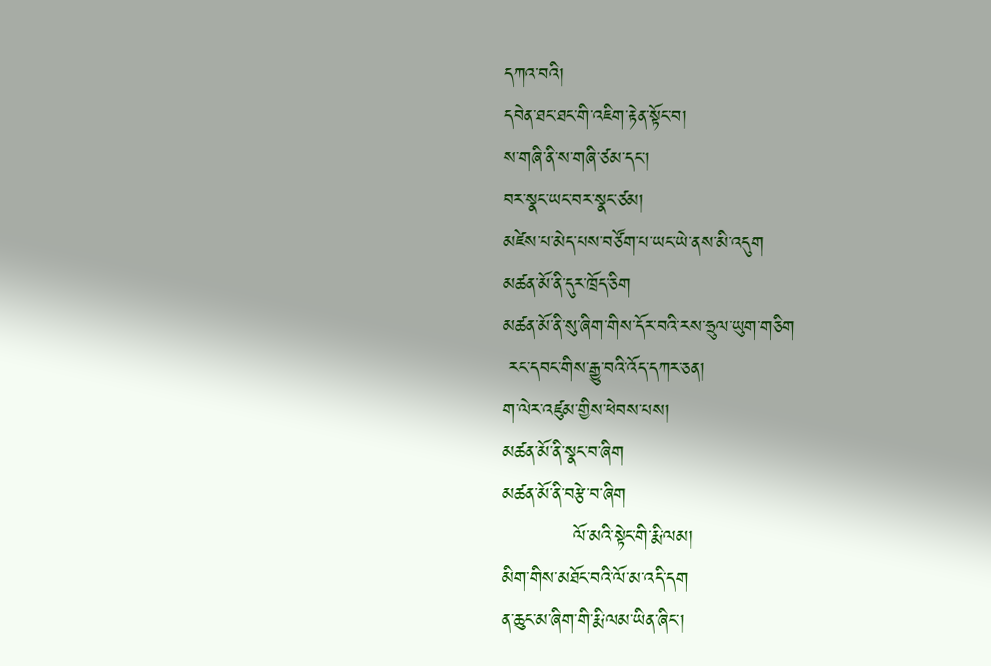དཀའ་བའི།
དབེན་ཐང་ཐང་གི་འཇིག་རྟེན་སྟོང་བ།
ས་གཞི་ནི་ས་གཞི་ཙམ་དང་།
བར་སྣང་ཡང་བར་སྣང་ཙམ།
མཛེས་པ་མེད་པས་བཙོག་པ་ཡང་ཡེ་ནས་མི་འདུག
མཚན་མོ་ནི་དུར་ཁྲོད་ཅིག
མཚན་མོ་ནི་སུ་ཞིག་གིས་དོར་བའི་རས་ཧྲུལ་ཡུག་གཅིག
 རང་དབང་གིས་རྒྱུ་བའི་འོད་དཀར་ཅན།
ག་ལེར་འཛུམ་གྱིས་ཕེབས་པས།
མཚན་མོ་ནི་སྣང་བ་ཞིག
མཚན་མོ་ནི་བརྩེ་བ་ཞིག
           ལོ་མའི་སྟེང་གི་རྨི་ལམ།
མིག་གིས་མཐོང་བའི་ལོ་མ་འདི་དག
ན་ཆུང་མ་ཞིག་གི་རྨི་ལམ་ཡིན་ཞིང་།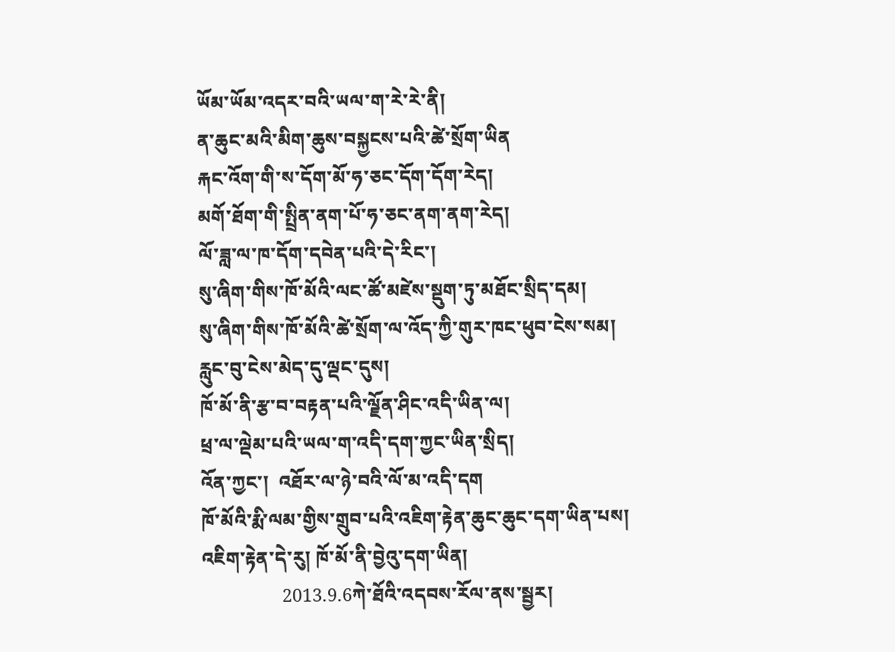ཡོམ་ཡོམ་འདར་བའི་ཡལ་ག་རེ་རེ་ནི།
ན་ཆུང་མའི་མིག་ཆུས་བསྐྱངས་པའི་ཚེ་སྲོག་ཡིན
རྐང་འོག་གི་ས་དོག་མོ་ཧ་ཅང་དོག་དོག་རེད།
མགོ་ཐོག་གི་སྤྲིན་ནག་པོ་ཧ་ཅང་ནག་ནག་རེད།
ལོ་ཟླ་ལ་ཁ་དོག་དབེན་པའི་དེ་རིང་།
སུ་ཞིག་གིས་ཁོ་མོའི་ལང་ཚོ་མཛེས་སྡུག་ཏུ་མཐོང་སྲིད་དམ།
སུ་ཞིག་གིས་ཁོ་མོའི་ཚེ་སྲོག་ལ་འོད་ཀྱི་གུར་ཁང་ཕུབ་ངེས་སམ།
རླུང་བུ་ངེས་མེད་དུ་ལྡང་དུས།
ཁོ་མོ་ནི་རྩ་བ་བརྟན་པའི་ལྗོན་ཤིང་འདི་ཡིན་ལ།
ཕྲ་ལ་ལྡེམ་པའི་ཡལ་ག་འདི་དག་ཀྱང་ཡིན་སྲིད།
འོན་ཀྱང་།  འཐོར་ལ་ཉེ་བའི་ལོ་མ་འདི་དག
ཁོ་མོའི་རྨི་ལམ་གྱིས་གྲུབ་པའི་འཇིག་རྟེན་ཆུང་ཆུང་དག་ཡིན་པས།
འཇིག་རྟེན་དེ་རུ། ཁོ་མོ་ནི་བྱེའུ་དག་ཡིན།
                 2013.9.6ཀེ་ཐོའི་འདབས་རོལ་ནས་སྦྱར།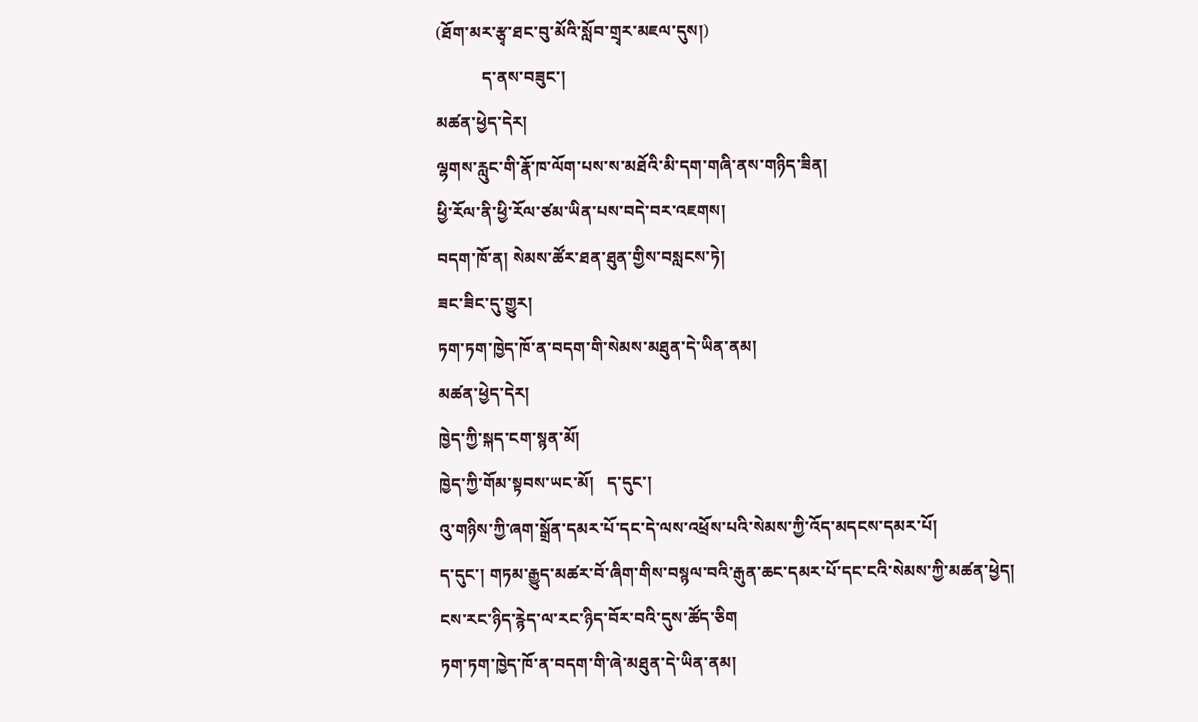(ཐོག་མར་རྩྭ་ཐང་བུ་མོའི་སློབ་གྲྭར་མཇལ་དུས།)
           ད་ནས་བཟུང་།
མཚན་ཕྱེད་དེར།
ལྷགས་རླུང་གི་རྣོ་ཁ་ལོག་པས་ས་མཐོའི་མི་དག་གཞི་ནས་གཉིད་ཟིན།
ཕྱི་རོལ་ནི་ཕྱི་རོལ་ཙམ་ཡིན་པས་བདེ་བར་འཇགས།
བདག་ཁོ་ན། སེམས་ཚོར་ཐན་ཐུན་གྱིས་བསླངས་ཏེ།
ཟང་ཟིང་དུ་གྱུར།
ཏག་ཏག་ཁྱེད་ཁོ་ན་བདག་གི་སེམས་མཐུན་དེ་ཡིན་ནམ།
མཚན་ཕྱེད་དེར།
ཁྱེད་ཀྱི་སྐད་ངག་སྙན་མོ།
ཁྱེད་ཀྱི་གོམ་སྟབས་ཡང་མོ།   ད་དུང་།
འུ་གཉིས་ཀྱི་ཞག་སྒྲོན་དམར་པོ་དང་དེ་ལས་འཕྲོས་པའི་སེམས་ཀྱི་འོད་མདངས་དམར་པོ།
ད་དུང་། གཏམ་རྒྱུད་མཚར་བོ་ཞིག་གིས་བསྙལ་བའི་རྒུན་ཆང་དམར་པོ་དང་ངའི་སེམས་ཀྱི་མཚན་ཕྱེད།
ངས་རང་ཉིད་རྙེད་ལ་རང་ཉིད་བོར་བའི་དུས་ཚོད་ཅིག
ཏག་ཏག་ཁྱེད་ཁོ་ན་བདག་གི་ཞེ་མཐུན་དེ་ཡིན་ནམ།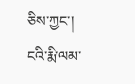ཅིས་ཀྱང་།  ངའི་རྨི་ལམ་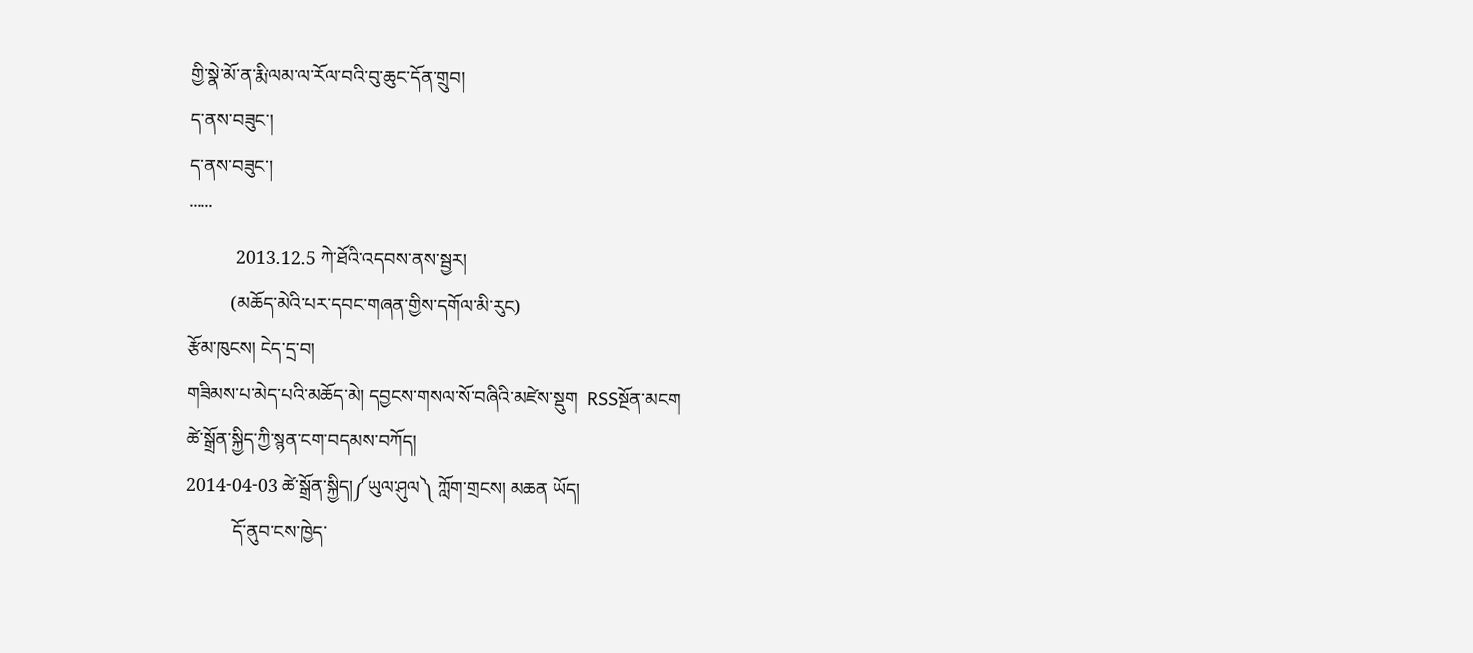གྱི་སྣེ་མོ་ན་རྨི་ལམ་ལ་རོལ་བའི་བུ་ཆུང་དོན་གྲུབ།
ད་ནས་བཟུང་།
ད་ནས་བཟུང་།
་་་་་་
          2013.12.5 ཀེ་ཐོའི་འདབས་ནས་སྦྱར།
         (མཆོད་མེའི་པར་དབང་གཞན་གྱིས་དགོལ་མི་རུང)
རྩོམ་ཁུངས། ངེད་དྲ་བ།
གཟིམས་པ་མེད་པའི་མཆོད་མེ། དབྱངས་གསལ་སོ་བཞིའི་མཛེས་སྡུག  RSSསྔོན་མངག
ཚེ་སྒྲོན་སྐྱིད་ཀྱི་སྙན་ངག་བདམས་བཀོད།
2014-04-03 ཚེ་སྒྲོན་སྐྱིད།༼ཡུལ་ཤུལ༽ ཀློག་གྲངས། མཆན ཡོད།
          དོ་ནུབ་ངས་ཁྱེད་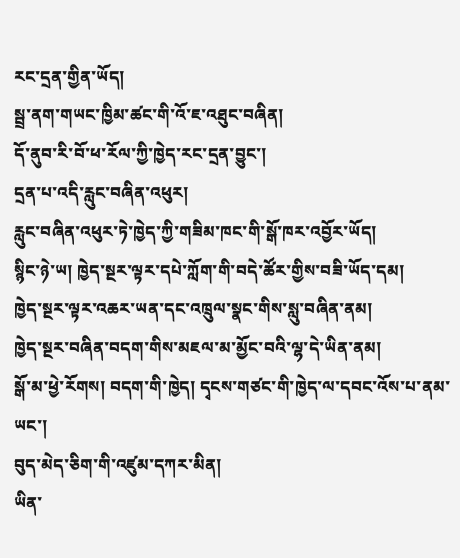རང་དྲན་གྱིན་ཡོད།
སྦྲ་ནག་གཡང་ཁྱིམ་ཚང་གི་འོ་ཇ་འཐུང་བཞིན།
དོ་ནུབ་རི་བོ་ཕ་རོལ་ཀྱི་ཁྱེད་རང་དྲན་བྱུང་།
དྲན་པ་འདི་རླུང་བཞིན་འཕུར།
རླུང་བཞིན་འཕུར་ཏེ་ཁྱེད་ཀྱི་གཟིམ་ཁང་གི་སྒོ་ཁར་འབྱོར་ཡོད།
སྙིང་ཉེ་ཡ། ཁྱེད་སྔར་ལྟར་དཔེ་ཀློག་གི་བདེ་ཚོར་གྱིས་བཟི་ཡོད་དམ།
ཁྱེད་སྔར་ལྟར་འཆར་ཡན་དང་འཁྲུལ་སྣང་གིས་སླུ་བཞིན་ནམ།
ཁྱེད་སྔར་བཞིན་བདག་གིས་མཇལ་མ་མྱོང་བའི་ལྷ་དེ་ཡིན་ནམ།
སྒོ་མ་ཕྱེ་རོགས། བདག་གི་ཁྱེད། དྭངས་གཙང་གི་ཁྱེད་ལ་དབང་འོས་པ་ནམ་ཡང་།
བུད་མེད་ཅིག་གི་འཛུམ་དཀར་མིན།
ཡིན་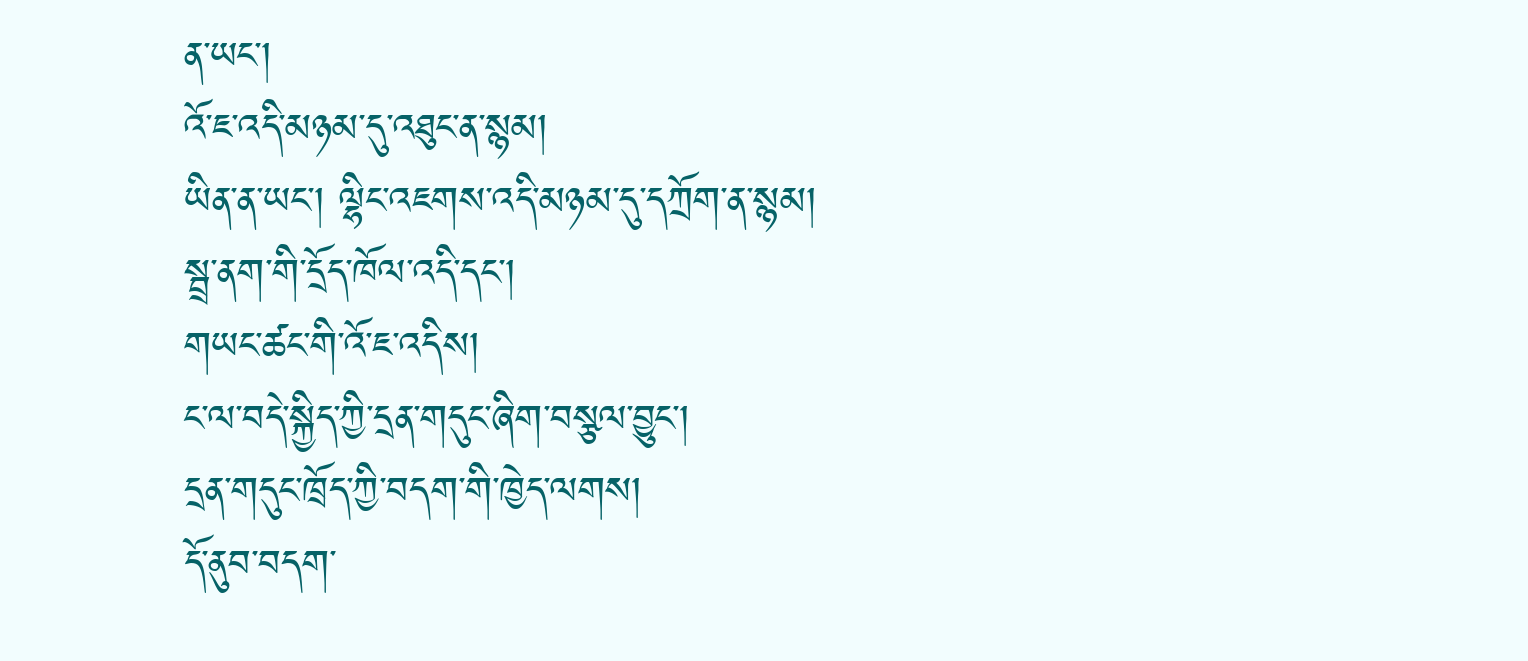ན་ཡང་།
འོ་ཇ་འདི་མཉམ་དུ་འཐུང་ན་སྙམ།
ཡིན་ན་ཡང་། ལྷིང་འཇགས་འདི་མཉམ་དུ་དཀྲོག་ན་སྙམ།
སྦྲ་ནག་གི་དྲོད་ཁོལ་འདི་དང་།
གཡང་ཚང་གི་འོ་ཇ་འདིས།
ང་ལ་བདེ་སྐྱིད་ཀྱི་དྲན་གདུང་ཞིག་བསྩལ་བྱུང་།
དྲན་གདུང་ཁྲོད་ཀྱི་བདག་གི་ཁྱེད་ལགས།
དོ་ནུབ་བདག་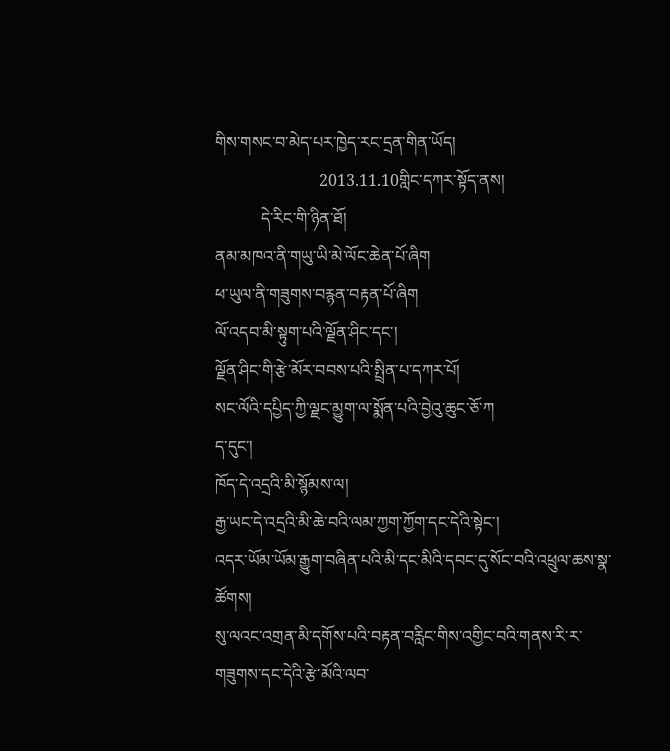གིས་གསང་བ་མེད་པར་ཁྱེད་རང་དྲན་གིན་ཡོད།
                         2013.11.10གླིང་དཀར་སྟོད་ནས།
           དེ་རིང་གི་ཉིན་ཐོ།
ནམ་མཁའ་ནི་གཡུ་ཡི་མེ་ལོང་ཆེན་པོ་ཞིག
ཕ་ཡུལ་ནི་གཟུགས་བརྙན་བརྟན་པོ་ཞིག
ལོ་འདབ་མི་སྟུག་པའི་ལྗོན་ཤིང་དང་།
ལྗོན་ཤིང་གི་རྩེ་མོར་བབས་པའི་སྤྲིན་པ་དཀར་པོ།
སང་ལོའི་དཔྱིད་ཀྱི་ལྗང་མྱུག་ལ་སྨོན་པའི་བྱེའུ་ཆུང་ཅོ་ཀ
ད་དུང་།
ཁོད་དེ་འདྲའི་མི་སྙོམས་ལ།
རྒྱ་ཡང་དེ་འདྲའི་མི་ཆེ་བའི་ལམ་ཀྱག་ཀྱོག་དང་དེའི་སྟེང་།
འདར་ཡོམ་ཡོམ་རྒྱུག་བཞིན་པའི་མི་དང་མིའི་དབང་དུ་སོང་བའི་འཕྲུལ་ཆས་སྣ་ཚོགས།
སུ་ལའང་འགྲན་མི་དགོས་པའི་བརྟན་བརླིང་གིས་འགྱིང་བའི་གནས་རི་ར་གཟུགས་དང་དེའི་རྩེ་མོའི་ལབ་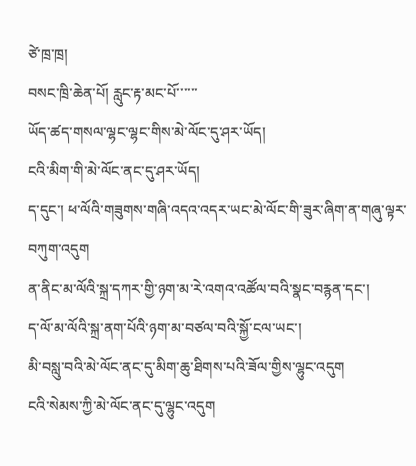ཙེ་ཁྲ་ཁྲ།
བསང་ཁྲི་ཆེན་པོ། རླུང་རྟ་མང་པོ་་་་་་
ཡོད་ཚད་གསལ་ལྷང་ལྷང་གིས་མེ་ལོང་དུ་ཤར་ཡོད།
ངའི་མིག་གི་མེ་ལོང་ནང་དུ་ཤར་ཡོད།
ད་དུང་། ཕ་ལོའི་གཟུགས་གཞི་འདའ་འདར་ཡང་མེ་ལོང་གི་ཟུར་ཞིག་ན་གཞུ་ལྟར་བཀུག་འདུག
ན་ནིང་མ་ལོའི་སྐྲ་དཀར་གྱི་ཉག་མ་རེ་འགའ་འཚོལ་བའི་སྣང་བརྙན་དང་།
ད་ལོ་མ་ལོའི་སྐྲ་ནག་པོའི་ཉག་མ་བཙལ་བའི་སྐྱོ་ངལ་ཡང་།
མི་བསླུ་བའི་མེ་ལོང་ནང་དུ་མིག་ཆུ་ཐིགས་པའི་ཟོལ་གྱིས་ལྷུང་འདུག
ངའི་སེམས་ཀྱི་མེ་ལོང་ནང་དུ་ལྷུང་འདུག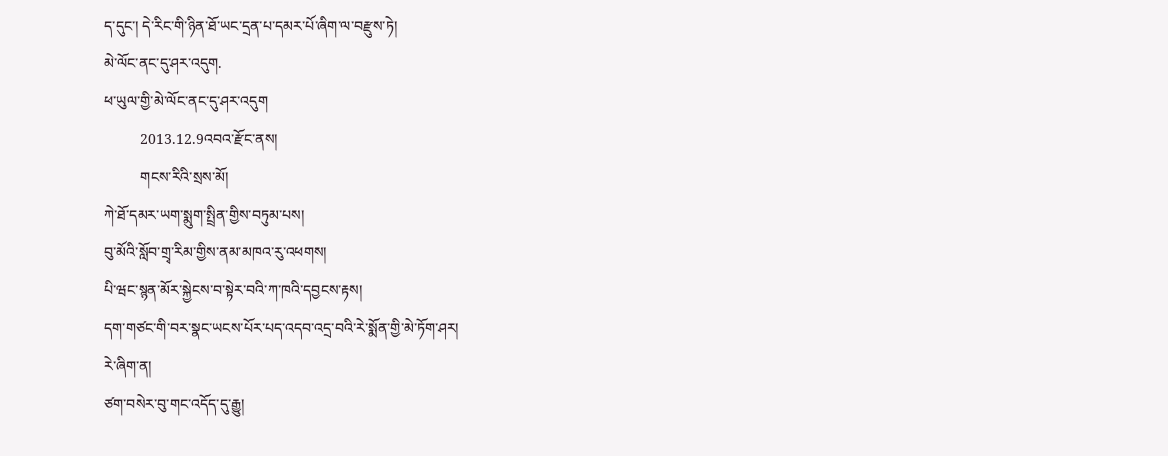ད་དུང་། དེ་རིང་གི་ཉིན་ཐོ་ཡང་དྲན་པ་དམར་པོ་ཞིག་ལ་བརྫུས་ཏེ།
མེ་ལོང་ནང་དུ་ཤར་འདུག.
ཕ་ཡུལ་གྱི་མེ་ལོང་ནང་དུ་ཤར་འདུག
          2013.12.9འབའ་རྫོང་ནས།
          གངས་རིའི་སྲས་མོ།
ཀེ་ཐོ་དམར་ཡག་སྨུག་སྤྲིན་གྱིས་བཏུམ་པས།
བུ་མོའི་སློབ་གྲྭ་རིམ་གྱིས་ནམ་མཁའ་རུ་འཕགས།
པི་ཝང་སྙན་མོར་སྐྱེངས་བ་སྟེར་བའི་ཀ་ཁའི་དབྱངས་རྟས།
དག་གཙང་གི་བར་སྣང་ཡངས་པོར་པད་འདབ་འདྲ་བའི་རེ་སྨོན་གྱི་མེ་ཏོག་ཤར།
རེ་ཞིག་ན།
ཙག་བསེར་བུ་གང་འདོད་དུ་རྒྱུ།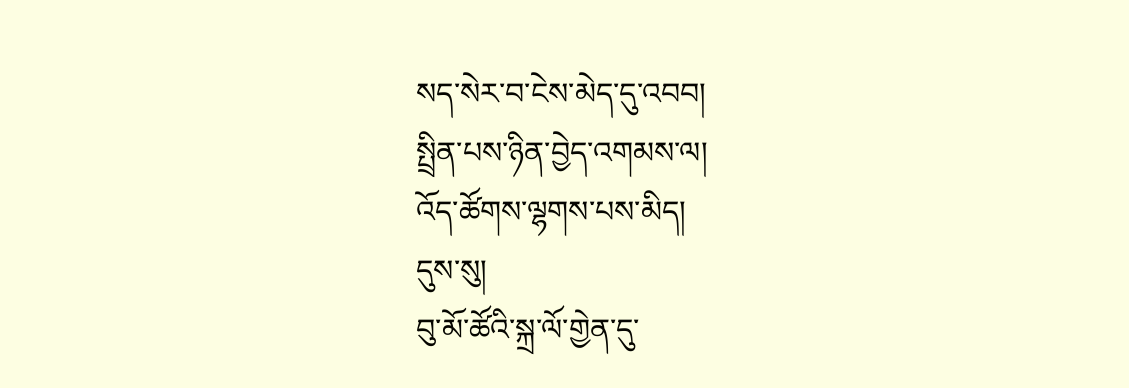སད་སེར་བ་ངེས་མེད་དུ་འབབ།
སྤྲིན་པས་ཉིན་བྱེད་འགམས་ལ།
འོད་ཚོགས་ལྷགས་པས་མིད།
དུས་སུ།
བུ་མོ་ཚོའི་སྐྲ་ལོ་གྱེན་དུ་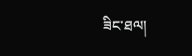ཟིང་ཐལ།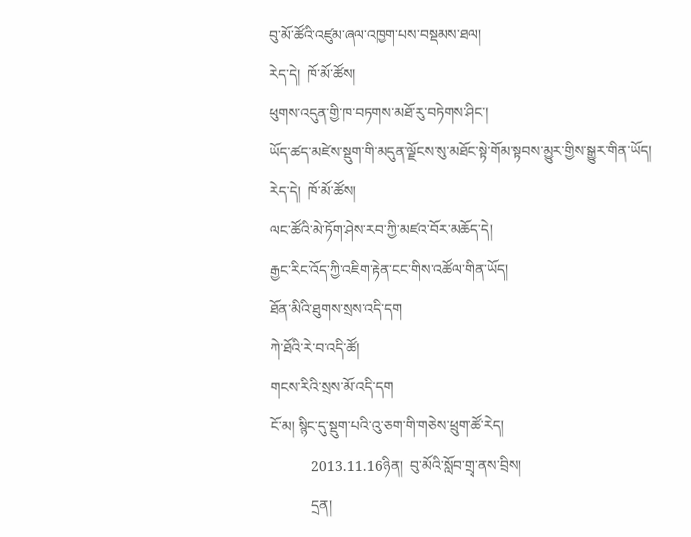བུ་མོ་ཚོའི་འཛུམ་ཞལ་འཁྱག་པས་བསྡམས་ཐལ།
རེད་དེ།  ཁོ་མོ་ཚོས།
ཕུགས་འདུན་གྱི་ཁ་བཏགས་མཐོ་རུ་བཏེགས་ཤིང་།
ཡོད་ཚད་མཛེས་སྡུག་གི་མདུན་ལྗོངས་སུ་མཐོང་སྟེ་གོམ་སྟབས་མྱུར་གྱིས་སྒྱུར་གིན་ཡོད།
རེད་དེ།  ཁོ་མོ་ཚོས།
ལང་ཚོའི་མེ་ཏོག་ཤེས་རབ་ཀྱི་མཛའ་བོར་མཆོད་དེ།
རྒྱང་རིང་འོད་ཀྱི་འཇིག་རྟེན་ངང་གིས་འཚོལ་གིན་ཡོད།
ཐོན་མིའི་ཐུགས་སྲས་འདི་དག
ཀེ་ཐོའི་རེ་བ་འདི་ཚོ།
གངས་རིའི་སྲས་མོ་འདི་དག
ངོ་མ། སྙིང་དུ་སྡུག་པའི་འུ་ཅག་གི་གཅེས་ཕྲུག་ཚོ་རེད།
           2013.11.16ཉིན།  བུ་མོའི་སློབ་གྲྭ་ནས་བྲིས།
           དྲན།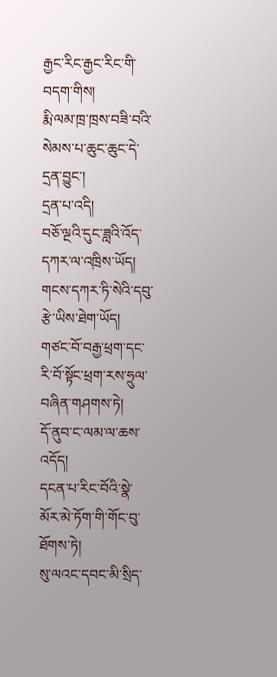རྒྱང་རིང་རྒྱང་རིང་གི་བདག་གིས།
རྨི་ལམ་ཁྲ་ཁྲས་བཟི་བའི་སེམས་པ་ཆུང་ཆུང་དེ་དྲན་བྱུང་།
དྲན་པ་འདི།
བཅོ་ལྔའི་དུང་ཟླའི་འོད་དཀར་ལ་འཁྲིས་ཡོད།
གངས་དཀར་ཏི་སེའི་དབུ་རྩེ་ཡིས་ཐེག་ཡོད།
གཙང་བོ་བརྒྱ་ཕྲག་དང་རི་བོ་སྟོང་ཕྲག་རས་ཧྲུལ་བཞིན་གཤགས་ཏེ།
དོ་ནུབ་ང་ལམ་ལ་ཆས་འདོད།
དངན་པ་རིང་བོའི་སྣེ་མོར་མེ་ཏོག་གི་གོང་བུ་ཐོགས་ཏེ།
སུ་ལའང་དབང་མི་སྲིད་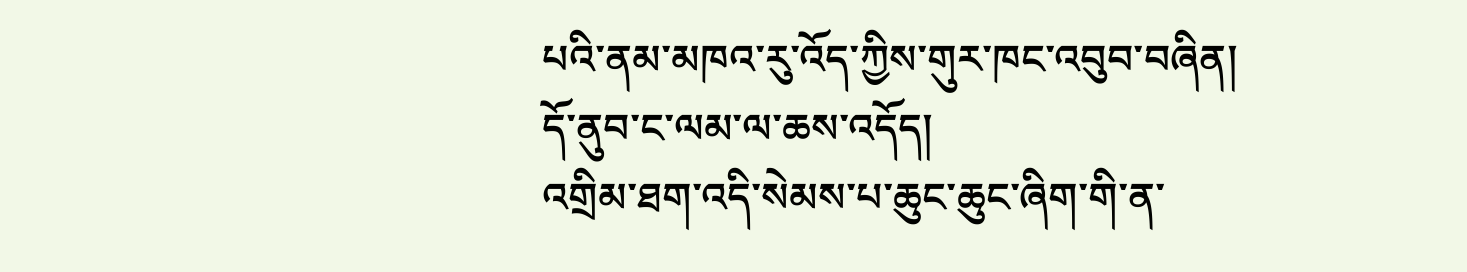པའི་ནམ་མཁའ་རུ་འོད་ཀྱིས་གུར་ཁང་འབུབ་བཞིན།
དོ་ནུབ་ང་ལམ་ལ་ཆས་འདོད།
འགྲིམ་ཐག་འདི་སེམས་པ་ཆུང་ཆུང་ཞིག་གི་ན་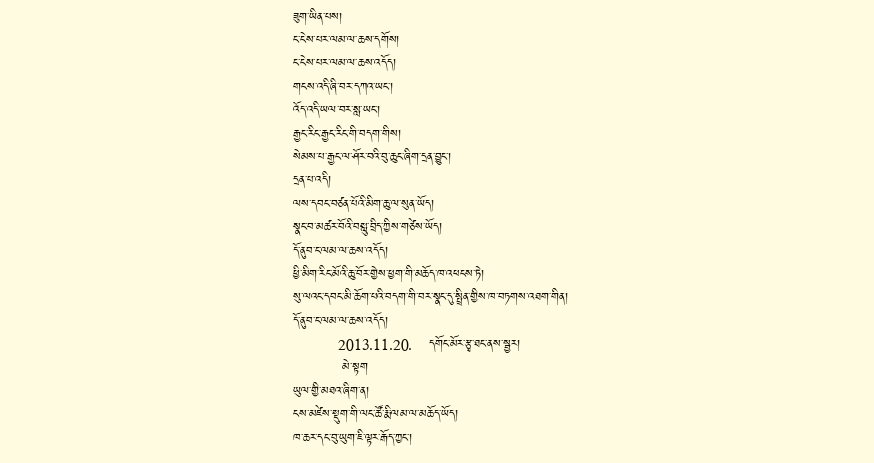ཟུག་ཡིན་པས།
ང་ངེས་པར་ལམ་ལ་ཆས་དགོས།
ང་ངེས་པར་ལམ་ལ་ཆས་འདོད།
གངས་འདི་ཞི་བར་དཀའ་ཡང་།
འོད་འདི་ཡལ་བར་སླ་ཡང་།
རྒྱང་རིང་རྒྱང་རིང་གི་བདག་གིས།
སེམས་པ་རྒྱང་ལ་ཤོར་བའི་བུ་ཆུང་ཞིག་དྲན་བྱུང་།
དྲན་པ་འདི།
ལས་དབང་བཙན་པོའི་མིག་ཆུ་ལ་སུན་ཡོད།
སྣང་བ་མཚར་བོའི་བསླུ་བྲིད་ཀྱིས་གཙེས་ཡོད།
དོ་ནུབ་ང་ལམ་ལ་ཆས་འདོད།
ཕྱི་མིག་རིང་མོའི་ཆུ་བོར་གྱེས་ཕྱག་གི་མཆོད་ཁ་འཕངས་ཏེ།
སུ་ལའང་དབང་མི་ཆོག་པའི་བདག་གི་བར་སྣང་དུ་སྤྲིན་གྱིས་ཁ་བཏགས་འཐག་གིན།
དོ་ནུབ་ང་ལམ་ལ་ཆས་འདོད།
           2013.11.20.    དགོང་མོར་རྩྭ་ཐང་ནས་སྦྱར།
            མེ་སྟག
ཡུལ་གྱི་མཐའ་ཞིག་ན།
ངས་མཛེས་སྡུག་གི་ལང་ཚོ་རྨི་ལམ་ལ་མཆོད་ཡོད།
ཁ་ཆར་དང་བུ་ཡུག་ཇི་ལྟར་རྒོད་ཀྱང་།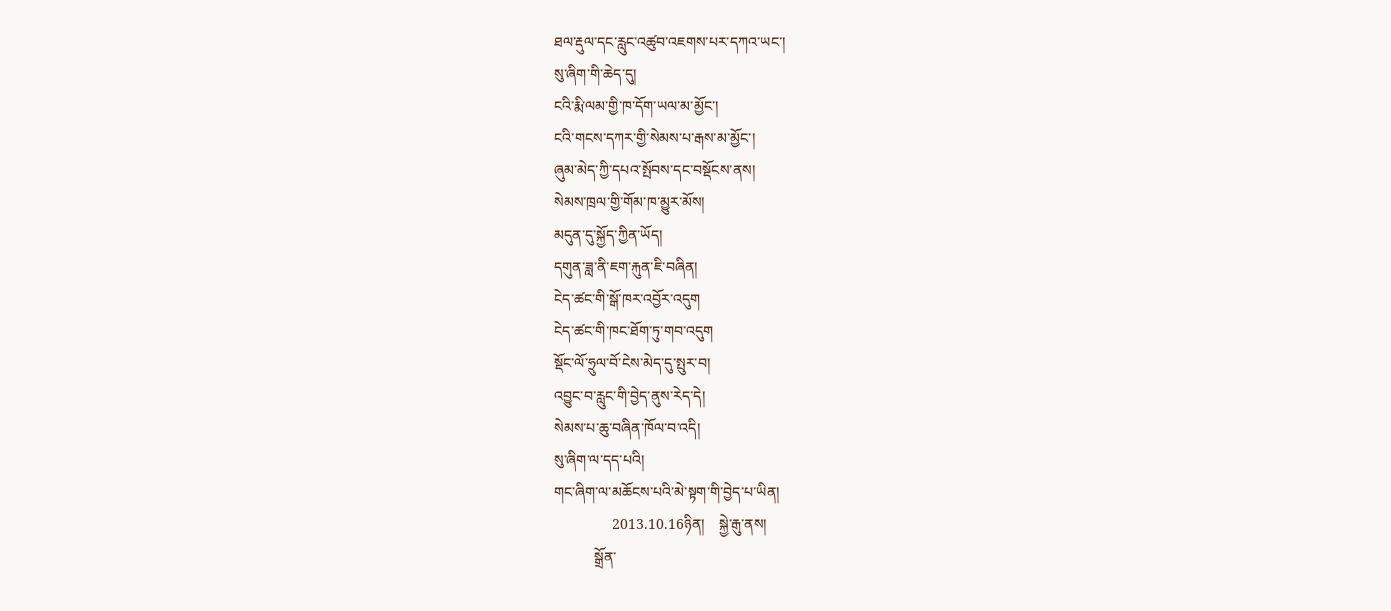ཐལ་རྡུལ་དང་རླུང་འཚུབ་འཇགས་པར་དཀའ་ཡང་།
སུ་ཞིག་གི་ཆེད་དུ།
ངའི་རྨི་ལམ་གྱི་ཁ་དོག་ཡལ་མ་མྱོང་།
ངའི་གངས་དཀར་གྱི་སེམས་པ་རྒས་མ་མྱོང་།
ཞུམ་མེད་ཀྱི་དཔའ་སྤོབས་དང་བསྡོངས་ནས།
སེམས་ཁྲལ་གྱི་གོམ་ཁ་མྱུར་མོས།
མདུན་དུ་སྐྱོད་ཀྱིན་ཡོད།
དགུན་ཟླ་ནི་ཇག་རྐུན་ཇི་བཞིན།
ངེད་ཚང་གི་སྒོ་ཁར་འབྱོར་འདུག
ངེད་ཚང་གི་ཁང་ཐོག་ཏུ་གབ་འདུག
སྡོང་ལོ་ཧྲུལ་བོ་ངེས་མེད་དུ་སྤུར་བ།
འབྱུང་བ་རླུང་གི་བྱེད་ནུས་རེད་དེ།
སེམས་པ་ཆུ་བཞིན་ཁོལ་བ་འདི།
སུ་ཞིག་ལ་དད་པའི།
གང་ཞིག་ལ་མཆོངས་པའི་མེ་སྟག་གི་བྱེད་པ་ཡིན།
                2013.10.16ཉིན།    སྐྱེ་རྒུ་ནས།
           སྒྲོན་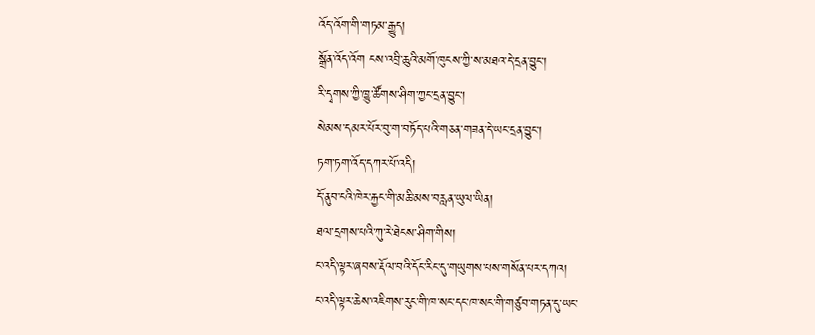འོད་འོག་གི་གཏམ་རྒྱུད།
སྒྲོན་འོད་འོག ངས་འབྲི་ཆུའི་མགོ་ཁུངས་ཀྱི་ས་མཐའ་དེ་དྲན་བྱུང་།
རི་དྭགས་ཀྱི་ཁྱུ་ཚོགས་ཤིག་ཀྱང་དྲན་བྱུང་།
སེམས་དམར་པོར་བུ་ག་བཏོད་པའི་གཅན་གཟན་དེ་ཡང་དྲན་བྱུང་།
ཏག་ཏག་འོད་དཀར་པོ་འདི།
དོ་ནུབ་ངའི་ཁེར་རྐྱང་གི་མཆི་མས་བརླན་ཡུལ་ཡིན།
ཐལ་དྲགས་པའི་ཀུ་རེ་ཐེངས་ཤིག་གིས།
ང་འདི་ལྟར་ཞབས་རྡོལ་བའི་དོང་རིང་དུ་གཡུགས་པས་གསོན་པར་དཀའ།
ང་འདི་ལྟར་ཆེས་འཇིགས་རུང་གི་ཁ་སང་དང་ཁ་སང་གི་གཙུབ་གཏན་དུ་ཡང་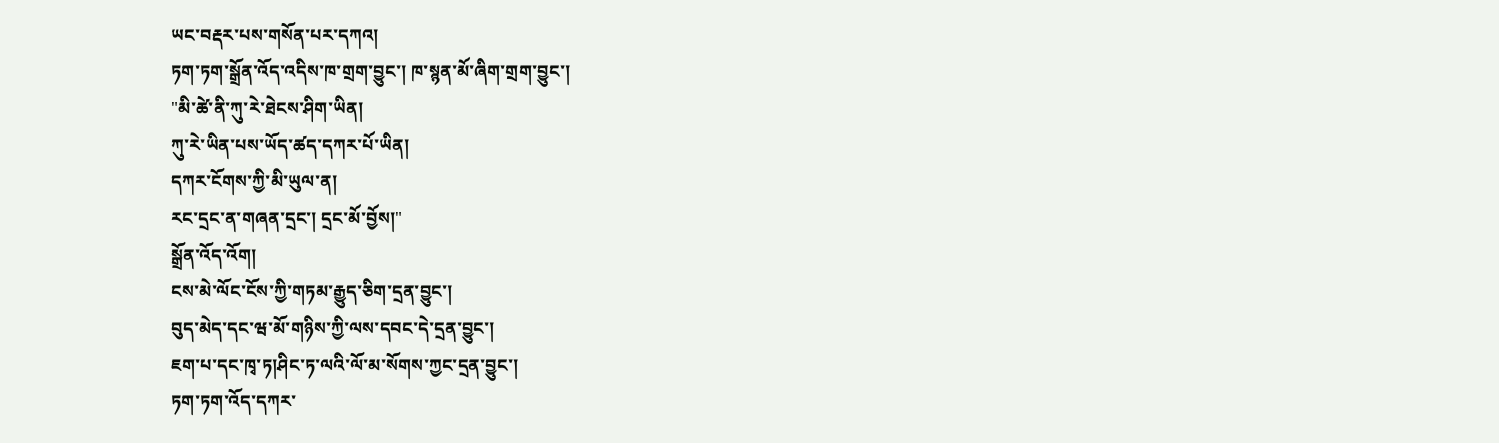ཡང་བརྡར་པས་གསོན་པར་དཀའ།
ཏག་ཏག་སྒྲོན་འོད་འདིས་ཁ་གྲག་བྱུང་། ཁ་སྙན་མོ་ཞིག་གྲག་བྱུང་།
"མི་ཚེ་ནི་ཀུ་རེ་ཐེངས་ཤིག་ཡིན།
ཀུ་རེ་ཡིན་པས་ཡོད་ཚད་དཀར་པོ་ཡིན།
དཀར་ངོགས་ཀྱི་མི་ཡུལ་ན།
རང་དྲང་ན་གཞན་དྲང་། དྲང་མོ་བྱོས།"
སྒྲོན་འོད་འོག།
ངས་མེ་ལོང་ངོས་ཀྱི་གཏམ་རྒྱུད་ཅིག་དྲན་བྱུང་།
བུད་མེད་དང་ཝ་མོ་གཉིས་ཀྱི་ལས་དབང་དེ་དྲན་བྱུང་།
ཇག་པ་དང་ཁྭ་ཏ།ཤིང་ཏ་ལའི་ལོ་མ་སོགས་ཀྱང་དྲན་བྱུང་།
ཏག་ཏག་འོད་དཀར་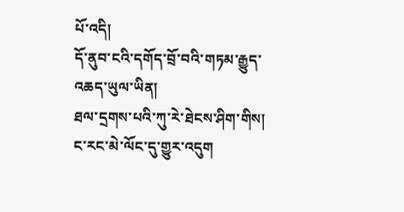པོ་འདི།
དོ་ནུབ་ངའི་དགོད་བྲོ་བའི་གཏམ་རྒྱུད་འཆད་ཡུལ་ཡིན།
ཐལ་དྲགས་པའི་ཀུ་རེ་ཐེངས་ཤིག་གིས།
ང་རང་མེ་ལོང་དུ་གྱུར་འདུག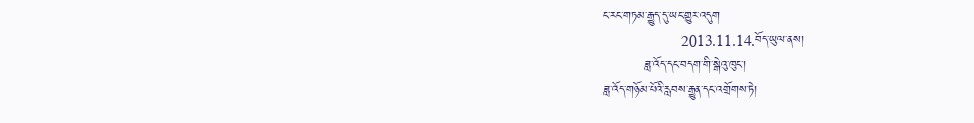ང་རང་གཏམ་རྒྱུད་དུ་ཡང་གྱུར་འདུག
                   2013.11.14.བོད་ཡུལ་ནས།
          ཟླ་འོད་དང་བདག་གི་སྒེའུ་ཁུང་།
ཟླ་འོད་གཉོམ་པོའི་རླབས་རྒྱུན་དང་འགྲོགས་ཏེ།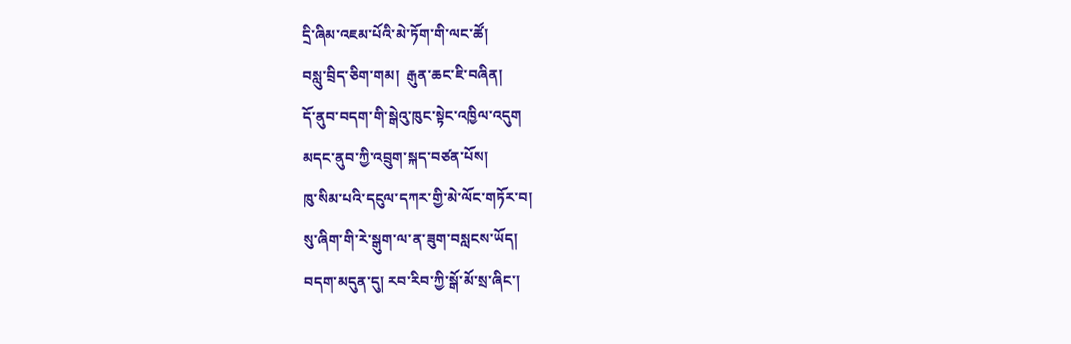དྲི་ཞིམ་འཇམ་པོའི་མེ་ཏོག་གི་ལང་ཚོ།
བསླུ་བྲིད་ཅིག་གམ།  རྒུན་ཆང་ཇི་བཞིན།
དོ་ནུབ་བདག་གི་སྒེའུ་ཁུང་སྟེང་འཁྱིལ་འདུག
མདང་ནུབ་ཀྱི་འབྲུག་སྐད་བཙན་པོས།
ཁུ་སིམ་པའི་དངུལ་དཀར་གྱི་མེ་ལོང་གཏོར་བ།
སུ་ཞིག་གི་རེ་སྒུག་ལ་ན་ཟུག་བསླངས་ཡོད།
བདག་མདུན་དུ། རབ་རིབ་ཀྱི་སྒོ་མོ་སྲ་ཞིང་།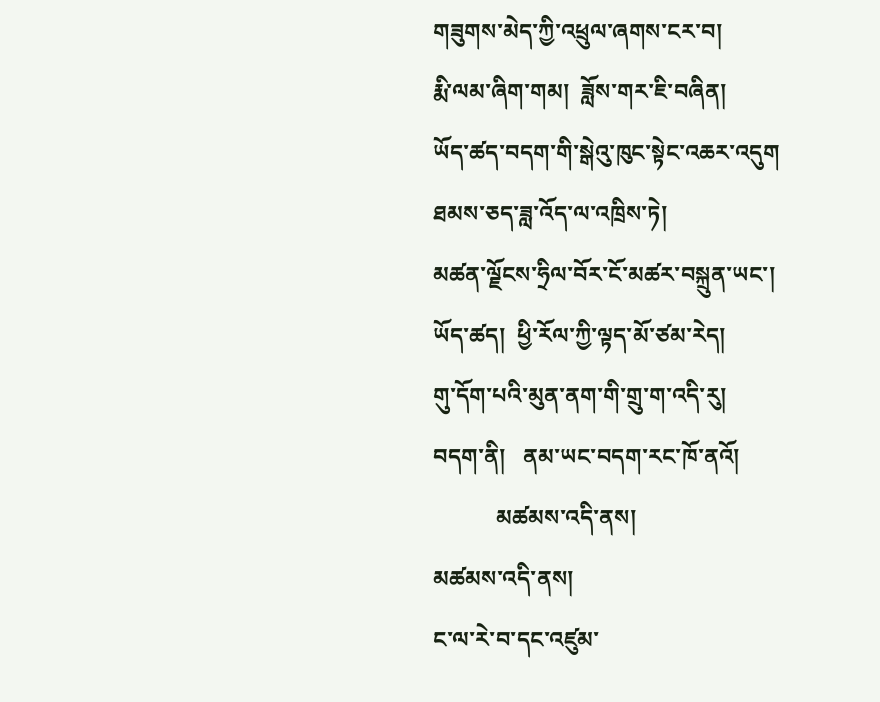གཟུགས་མེད་ཀྱི་འཕྲུལ་ཞགས་ངར་བ།
རྨི་ལམ་ཞིག་གམ།  ཟློས་གར་ཇི་བཞིན།
ཡོད་ཚད་བདག་གི་སྒེའུ་ཁུང་སྟེང་འཆར་འདུག
ཐམས་ཅད་ཟླ་འོད་ལ་འཁྲིས་ཏེ།
མཚན་ལྗོངས་ཧྲིལ་བོར་ངོ་མཚར་བསྐྲུན་ཡང་།
ཡོད་ཚད།  ཕྱི་རོལ་ཀྱི་ལྟད་མོ་ཙམ་རེད།
གུ་དོག་པའི་མུན་ནག་གི་གྲུ་ག་འདི་རུ།
བདག་ནི།   ནམ་ཡང་བདག་རང་ཁོ་ནའོ།
           མཚམས་འདི་ནས།
མཚམས་འདི་ནས།
ང་ལ་རེ་བ་དང་འཛུམ་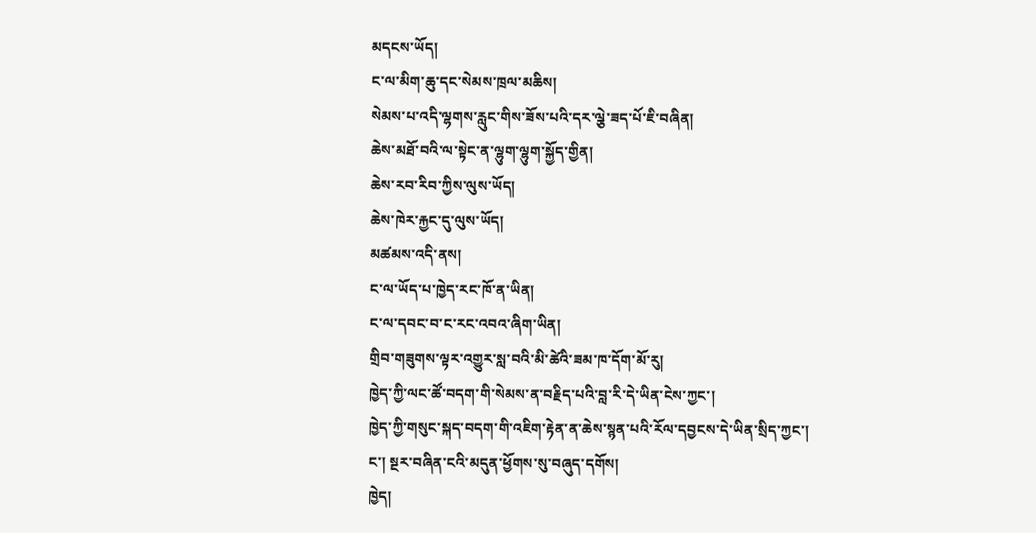མདངས་ཡོད།
ང་ལ་མིག་ཆུ་དང་སེམས་ཁྲལ་མཆིས།
སེམས་པ་འདི་ལྷགས་རླུང་གིས་ཟོས་པའི་དར་ལྕེ་ཟད་པོ་ཇི་བཞིན།
ཆེས་མཐོ་བའི་ལ་སྟེང་ན་ལྷུག་ལྷུག་སྐྱོད་གྱིན།
ཆེས་རབ་རིབ་ཀྱིས་ལུས་ཡོད།
ཆེས་ཁེར་རྐྱང་དུ་ལུས་ཡོད།
མཚམས་འདི་ནས།
ང་ལ་ཡོད་པ་ཁྱེད་རང་ཁོ་ན་ཡིན།
ང་ལ་དབང་བ་ང་རང་འབའ་ཞིག་ཡིན།
གྲིབ་གཟུགས་ལྟར་འགྱུར་སླ་བའི་མི་ཚེའི་ཟམ་ཁ་དོག་མོ་རུ།
ཁྱེད་ཀྱི་ལང་ཚོ་བདག་གི་སེམས་ན་བརྗིད་པའི་བླ་རི་དེ་ཡིན་ངེས་ཀྱང་།
ཁྱེད་ཀྱི་གསུང་སྐད་བདག་གི་འཇིག་རྟེན་ན་ཆེས་སྙན་པའི་རོལ་དབྱངས་དེ་ཡིན་སྲིད་ཀྱང་།
ང་། སྔར་བཞིན་ངའི་མདུན་ཕྱོགས་སུ་བཞུད་དགོས།
ཁྱེད།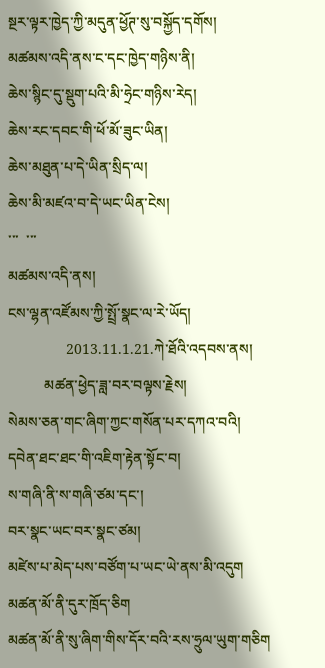སྔར་ལྟར་ཁྱེད་ཀྱི་མདུན་ཕྱོཊ་སུ་བསྐྱོད་དགོས།
མཚམས་འདི་ནས་ང་དང་ཁྱེད་གཉིས་ནི།
ཆེས་སྙིང་དུ་སྡུག་པའི་མི་ཧྲེང་གཉིས་རེད།
ཆེས་རང་དབང་གི་ཕོ་མོ་ཟུང་ཡིན།
ཆེས་མཐུན་པ་དེ་ཡིན་སྲིད་ལ།
ཆེས་མི་མཛའ་བ་དེ་ཡང་ཡིན་ངེས།
་་་  ་་་
མཚམས་འདི་ནས།
ངས་ལྷན་འཛོམས་ཀྱི་སྤྲོ་སྣང་ལ་རེ་ཡོད།
                2013.11.1.21.ཀེ་ཐོའི་འདབས་ནས།
          མཚན་ཕྱེད་ཟླ་བར་བལྟས་རྗེས།
སེམས་ཅན་གང་ཞིག་ཀྱང་གསོན་པར་དཀའ་བའི།
དབེན་ཐང་ཐང་གི་འཇིག་རྟེན་སྟོང་བ།
ས་གཞི་ནི་ས་གཞི་ཙམ་དང་།
བར་སྣང་ཡང་བར་སྣང་ཙམ།
མཛེས་པ་མེད་པས་བཙོག་པ་ཡང་ཡེ་ནས་མི་འདུག
མཚན་མོ་ནི་དུར་ཁྲོད་ཅིག
མཚན་མོ་ནི་སུ་ཞིག་གིས་དོར་བའི་རས་ཧྲུལ་ཡུག་གཅིག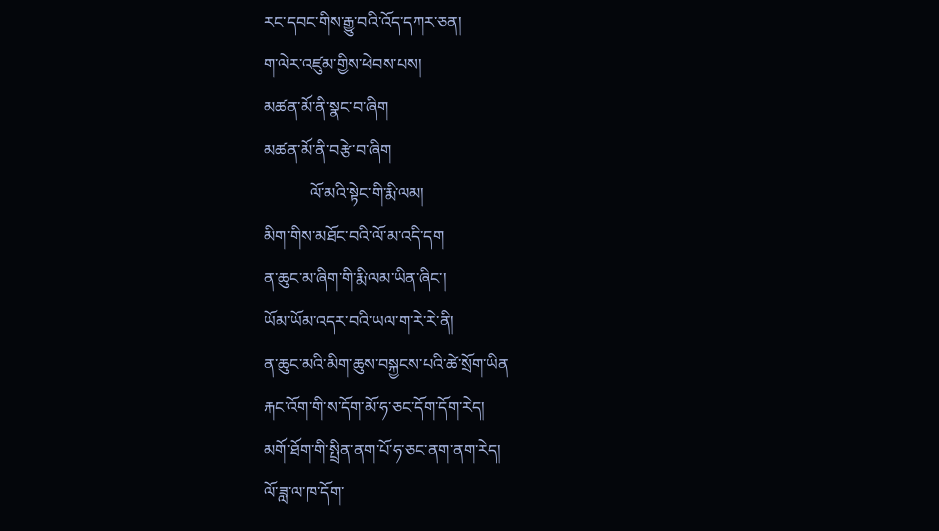རང་དབང་གིས་རྒྱུ་བའི་འོད་དཀར་ཅན།
ག་ལེར་འཛུམ་གྱིས་ཕེབས་པས།
མཚན་མོ་ནི་སྣང་བ་ཞིག
མཚན་མོ་ནི་བརྩེ་བ་ཞིག
           ལོ་མའི་སྟེང་གི་རྨི་ལམ།
མིག་གིས་མཐོང་བའི་ལོ་མ་འདི་དག
ན་ཆུང་མ་ཞིག་གི་རྨི་ལམ་ཡིན་ཞིང་།
ཡོམ་ཡོམ་འདར་བའི་ཡལ་ག་རེ་རེ་ནི།
ན་ཆུང་མའི་མིག་ཆུས་བསྐྱངས་པའི་ཚེ་སྲོག་ཡིན
རྐང་འོག་གི་ས་དོག་མོ་ཧ་ཅང་དོག་དོག་རེད།
མགོ་ཐོག་གི་སྤྲིན་ནག་པོ་ཧ་ཅང་ནག་ནག་རེད།
ལོ་ཟླ་ལ་ཁ་དོག་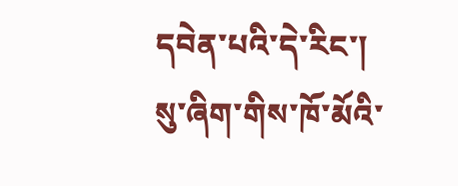དབེན་པའི་དེ་རིང་།
སུ་ཞིག་གིས་ཁོ་མོའི་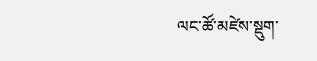ལང་ཚོ་མཛེས་སྡུག་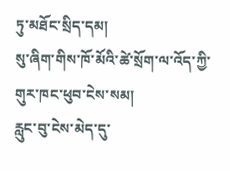ཏུ་མཐོང་སྲིད་དམ།
སུ་ཞིག་གིས་ཁོ་མོའི་ཚེ་སྲོག་ལ་འོད་ཀྱི་གུར་ཁང་ཕུབ་ངེས་སམ།
རླུང་བུ་ངེས་མེད་དུ་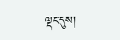ལྡང་དུས།